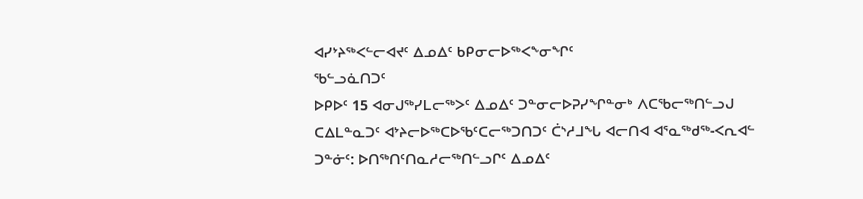ᐊᓯᔾᔨᖅᐸᓪᓕᐊᔪᑦ ᐃᓄᐃᑦ ᑲᑭᓂᓕᐅᖅᐸᖕᓂᖏᑦ
ᖃᓪᓗᓈᑎᑐᑦ
ᐅᑭᐅᑦ 15 ᐊᓂᒍᖅᓯᒪᓕᖅᐳᑦ ᐃᓄᐃᑦ ᑐᓐᓂᓕᐅᕈᓯᖏᓐᓂᒃ ᐱᑕᖃᓕᖅᑎᓪᓗᒍ ᑕᐃᒪᓐᓇᑐᑦ ᐊᔾᔨᓕᐅᖅᑕᐅᖃᑦᑕᓕᖅᑐᑎᑐᑦ ᑖᔅᓱᒧᖓ ᐊᓕᑎᐊ ᐊᕐᓇᖅᑯᖅ-ᐸᕆᐊᓪ ᑐᓐᓃᑦ: ᐅᑎᖅᑎᑦᑎᓇᓱᓕᖅᑎᓪᓗᒋᑦ ᐃᓄᐃᑦ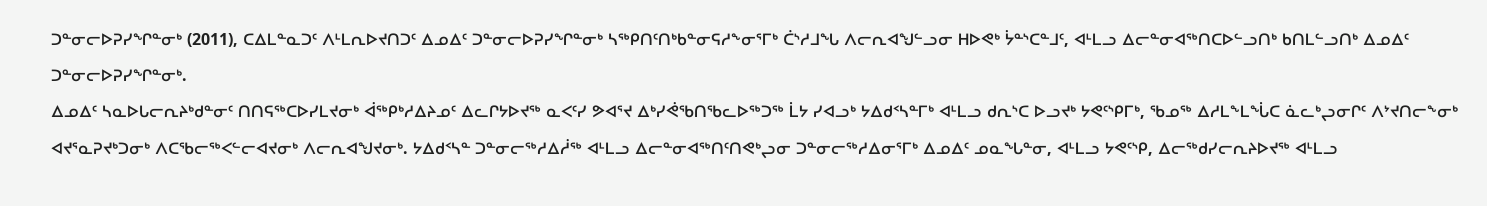ᑐᓐᓂᓕᐅᕈᓯᖏᓐᓂᒃ (2011), ᑕᐃᒪᓐᓇᑐᑦ ᐱᒻᒪᕆᐅᔪᑎᑐᑦ ᐃᓄᐃᑦ ᑐᓐᓂᓕᐅᕈᓯᖏᓐᓂᒃ ᓴᖅᑭᑎᑦᑎᒃᑲᓐᓂᕋᓱᖕᓂᕐᒥᒃ ᑖᔅᓱᒧᖓ ᐱᓕᕆᐊᖑᓪᓗᓂ ᕼᐅᕙᒃ ᔮᓐᔅᑕᓐᒧᑦ, ᐊᒻᒪᓗ ᐃᓕᓐᓂᐊᖅᑎᑕᐅᓪᓗᑎᒃ ᑲᑎᒪᓪᓗᑎᒃ ᐃᓄᐃᑦ ᑐᓐᓂᓕᐅᕈᓯᖏᓐᓂᒃ.
ᐃᓄᐃᑦ ᓴᓇᐅᒐᓕᕆᔨᒃᑯᓐᓂᑦ ᑎᑎᕋᖅᑕᐅᓯᒪᔪᓂᒃ ᐋᖅᑭᒃᓱᐃᔨᓄᑦ ᐃᓚᒋᔭᐅᔪᖅ ᓇᐸᑦᓯ ᕗᐊᕐᔪ ᐃᒃᓯᕚᖃᑎᖃᓚᐅᖅᑐᖅ ᒫᔭ ᓯᐊᓗᒃ ᔭᐃᑯᑉᓴᓐᒥᒃ ᐊᒻᒪᓗ ᑯᕆᔅᑕ ᐅᓗᔪᒃ ᔭᕙᑦᔅᑭᒥᒃ, ᖃᓄᖅ ᐃᓱᒪᖕᒪᖔᑕ ᓈᓚᒃᖢᓂᒋᑦ ᐱᔾᔪᑎᓕᖕᓂᒃ ᐊᔪᕐᓇᕈᔪᒃᑐᓂᒃ ᐱᑕᖃᓕᖅᐸᓪᓕᐊᔪᓂᒃ ᐱᓕᕆᐊᖑᔪᓂᒃ. ᔭᐃᑯᑉᓴᓐ ᑐᓐᓂᓕᖅᓱᐃᓲᖅ ᐊᒻᒪᓗ ᐃᓕᓐᓂᐊᖅᑎᑦᑎᕙᒃᖢᓂ ᑐᓐᓂᓕᖅᓱᐃᓂᕐᒥᒃ ᐃᓄᐃᑦ ᓄᓇᖓᓐᓂ, ᐊᒻᒪᓗ ᔭᕙᑦᔅᑭ, ᐃᓕᖅᑯᓯᓕᕆᔨᐅᔪᖅ ᐊᒻᒪᓗ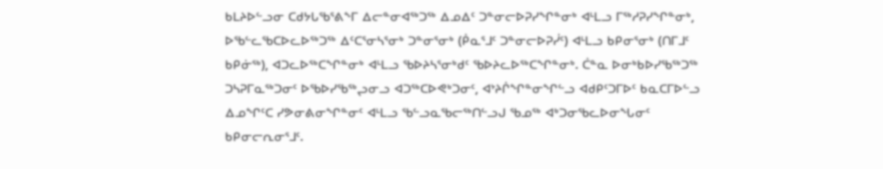ᑲᒪᔨᐅᓪᓗᓂ ᑕᑯᔭᒐᖃᕐᕕᖕᒥ ᐃᓕᓐᓂᐊᖅᑐᖅ ᐃᓄᐃᑦ ᑐᓐᓂᓕᐅᕈᓯᖏᓐᓂᒃ ᐊᒻᒪᓗ ᒥᖅᓱᕈᓯᖏᓐᓂᒃ, ᐅᖃᓪᓚᖃᑕᐅᓚᐅᖅᑐᖅ ᐃᑦᑕᕐᓂᓴᕐᓂᒃ ᑐᓐᓂᕐᓂᒃ (ᑮᓇᕐᒧᑦ ᑐᓐᓂᓕᐅᕈᓰᑦ) ᐊᒻᒪᓗ ᑲᑭᓂᕐᓂᒃ (ᑎᒥᒧᑦ ᑲᑭᓃᖅ), ᐊᑐᓚᐅᖅᑕᖏᓐᓂᒃ ᐊᒻᒪᓗ ᖃᐅᔨᓴᕐᓂᒃᑯᑦ ᖃᐅᔨᓚᐅᖅᑕᖏᓐᓂᒃ. ᑖᓐᓇ ᐅᓂᒃᑲᐅᓯᖃᖅᑐᖅ ᑐᓴᕈᒥᓇᖅᑐᓂᑦ ᐅᖃᐅᓯᖃᖅᖢᓂᓗ ᐊᑐᖅᑕᐅᕙᒃᑐᓂᑦ, ᐊᔾᔨᒌᖏᓐᓂᖏᓪᓗ ᐊᑯᑭᑦᑐᒥᐅᑦ ᑲᓇᑕᒥᐅᓪᓗ ᐃᓄᖏᑦᑕ ᓯᕗᓂᕕᓂᖏᓐᓂᑦ ᐊᒻᒪᓗ ᖃᓪᓗᓇᖃᓕᖅᑎᓪᓗᒍ ᖃᓄᖅ ᐊᒃᑐᓂᖃᓚᐅᓂᖓᓂᑦ ᑲᑭᓂᓕᕆᓂᕐᒧᑦ.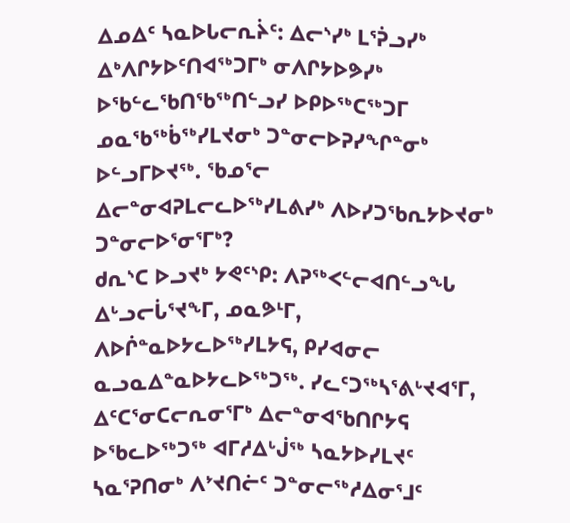ᐃᓄᐃᑦ ᓴᓇᐅᒐᓕᕆᔩᑦ: ᐃᓕᔅᓯᒃ ᒪᕐᕉᓗᓯᒃ ᐃᒃᐱᒋᔭᐅᑦᑎᐊᖅᑐᒥᒃ ᓂᐱᒋᔭᐅᕗᓯᒃ ᐅᖃᓪᓚᖃᑎᖃᖅᑎᓪᓗᓯ ᐅᑭᐅᖅᑕᖅᑐᒥ ᓄᓇᖃᖅᑳᖅᓯᒪᔪᓂᒃ ᑐᓐᓂᓕᐅᕈᓯᖏᓐᓂᒃ ᐅᓪᓗᒥᐅᔪᖅ. ᖃᓄᕐᓕ ᐃᓕᓐᓂᐊᕈᒪᓕᓚᐅᖅᓯᒪᕕᓯᒃ ᐱᐅᓯᑐᖃᕆᔭᐅᔪᓂᒃ ᑐᓐᓂᓕᐅᕐᓂᕐᒥᒃ?
ᑯᕆᔅᑕ ᐅᓗᔪᒃ ᔭᕙᑦᔅᑭ: ᐱᕈᖅᐸᓪᓕᐊᑎᓪᓗᖓ ᐃᒡᓗᓕᒑᕐᔪᖕᒥ, ᓄᓇᕗᒻᒥ, ᐱᐅᒌᓐᓇᐅᔭᓚᐅᖅᓯᒪᔭᕋ, ᑭᓯᐊᓂᓕ ᓇᓗᓇᐃᓐᓇᐅᔭᓚᐅᖅᑐᖅ. ᓯᓚᑦᑐᖅᓴᕐᕕᒡᔪᐊᕐᒥ, ᐃᑦᑕᕐᓂᑕᓕᕆᓂᕐᒥᒃ ᐃᓕᓐᓂᐊᖃᑎᒋᔭᕋ ᐅᖃᓚᐅᖅᑐᖅ ᐊᒥᓱᐃᒡᒎᖅ ᓴᓇᔭᐅᓯᒪᔪᑦ ᓴᓇᕐᕈᑎᓂᒃ ᐱᔾᔪᑎᓖᑦ ᑐᓐᓂᓕᖅᓱᐃᓂᕐᒧᑦ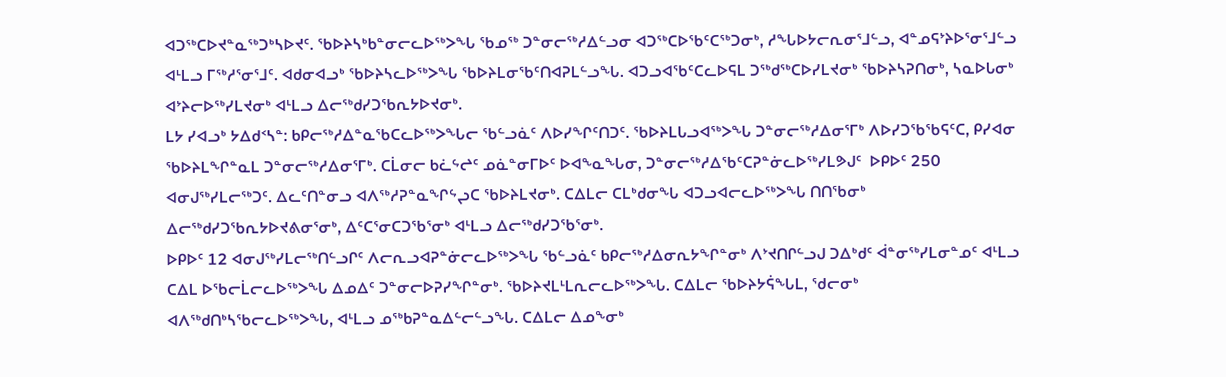ᐊᑐᖅᑕᐅᔪᓐᓇᖅᑐᒃᓴᐅᔪᑦ. ᖃᐅᔨᓴᒃᑲᓐᓂᓕᓚᐅᖅᐳᖓ ᖃᓄᖅ ᑐᓐᓂᓕᖅᓱᐃᓪᓗᓂ ᐊᑐᖅᑕᐅᖃᑦᑕᖅᑐᓂᒃ, ᓱᖓᐅᔭᓕᕆᓂᕐᒧᓪᓗ, ᐊᓐᓄᕋᔾᔨᐅᕐᓂᕐᒧᓪᓗ ᐊᒻᒪᓗ ᒥᖅᓱᕐᓂᕐᒧᑦ. ᐊᑯᓂᐊᓗᒃ ᖃᐅᔨᓴᓚᐅᖅᐳᖓ ᖃᐅᔨᒪᓂᖃᑦᑎᐊᕈᒪᓪᓗᖓ. ᐊᑐᓗᐊᖃᑦᑕᓚᐅᕋᒪ ᑐᖅᑯᖅᑕᐅᓯᒪᔪᓂᒃ ᖃᐅᔨᓴᕈᑎᓂᒃ, ᓴᓇᐅᒐᓂᒃ ᐊᔾᔨᓕᐅᖅᓯᒪᔪᓂᒃ ᐊᒻᒪᓗ ᐃᓕᖅᑯᓯᑐᖃᕆᔭᐅᔪᓂᒃ.
ᒪᔭ ᓯᐊᓗᒃ ᔭᐃᑯᑉᓴᓐ: ᑲᑭᓕᖅᓱᐃᓐᓇᖃᑕᓚᐅᖅᐳᖓᓕ ᖃᓪᓗᓈᑦ ᐱᐅᓯᖏᑦᑎᑐᑦ. ᖃᐅᔨᒪᒐᓗᐊᖅᐳᖓ ᑐᓐᓂᓕᖅᓱᐃᓂᕐᒥᒃ ᐱᐅᓯᑐᖃᖃᕋᑦᑕ, ᑭᓯᐊᓂ ᖃᐅᔨᒪᖏᓐᓇᒪ ᑐᓐᓂᓕᖅᓱᐃᓂᕐᒥᒃ. ᑕᒫᓂᓕ ᑲᓛᖦᖠᑦ ᓄᓈᓐᓂᒥᐅᑦ ᐅᐊᖕᓇᖓᓂ, ᑐᓐᓂᓕᖅᓱᐃᖃᑦᑕᕈᓐᓃᓚᐅᖅᓯᒪᕗᒍᑦ  ᐅᑭᐅᑦ 250 ᐊᓂᒍᖅᓯᒪᓕᖅᑐᑦ. ᐃᓚᑦᑎᓐᓂᓗ ᐊᐱᖅᓱᕈᓐᓇᖏᖦᖢᑕ ᖃᐅᔨᒪᔪᓂᒃ. ᑕᐃᒪᓕ ᑕᒪᒃᑯᓂᖓ ᐊᑐᓗᐊᓕᓚᐅᖅᐳᖓ ᑎᑎᖃᓂᒃ ᐃᓕᖅᑯᓯᑐᖃᕆᔭᐅᔪᕕᓂᕐᓂᒃ, ᐃᑦᑕᕐᓂᑕᑐᖃᕐᓂᒃ ᐊᒻᒪᓗ ᐃᓕᖅᑯᓯᑐᖃᕐᓂᒃ.
ᐅᑭᐅᑦ 12 ᐊᓂᒍᖅᓯᒪᓕᖅᑎᓪᓗᒋᑦ ᐱᓕᕆᓗᐊᕈᓐᓃᓕᓚᐅᖅᐳᖓ ᖃᓪᓗᓈᑦ ᑲᑭᓕᖅᓱᐃᓂᕆᔭᖏᓐᓂᒃ ᐱᔾᔪᑎᒋᓪᓗᒍ ᑐᐃᒃᑯᑦ ᐋᓐᓂᖅᓯᒪᓂᓐᓄᑦ ᐊᒻᒪᓗ ᑕᐃᒪ ᐅᖃᓕᒫᓕᓚᐅᖅᐳᖓ ᐃᓄᐃᑦ ᑐᓐᓂᓕᐅᕈᓯᖏᓐᓂᒃ. ᖃᐅᔨᔪᒪᒻᒪᕆᓕᓚᐅᖅᐳᖓ. ᑕᐃᒪᓕ ᖃᐅᔨᔭᕌᖓᒪ, ᖁᓕᓂᒃ ᐊᐱᖅᑯᑎᒃᓴᖃᓕᓚᐅᖅᐳᖓ, ᐊᒻᒪᓗ ᓄᖅᑲᕈᓐᓇᐃᓪᓕᓪᓗᖓ. ᑕᐃᒪᓕ ᐃᓄᖕᓂᒃ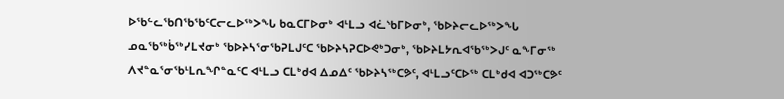ᐅᖃᓪᓚᖃᑎᖃᖃᑦᑕᓕᓚᐅᖅᐳᖓ ᑲᓇᑕᒥᐅᓂᒃ ᐊᒻᒪᓗ ᐊᓛᔅᑲᒥᐅᓂᒃ, ᖃᐅᔨᓕᓚᐅᖅᐳᖓ ᓄᓇᖃᖅᑳᖅᓯᒪᔪᓂᒃ ᖃᐅᔨᓴᕐᓂᖃᕈᒪᒍᑦᑕ ᖃᐅᔨᓴᕈᑕᐅᕙᒃᑐᓂᒃ, ᖃᐅᔨᒪᔭᕆᐊᖃᖅᐳᒍᑦ ᓇᖕᒥᓂᖅ ᐱᔪᓐᓇᕐᓂᖃᒻᒪᕆᖏᓐᓇᑦᑕ ᐊᒻᒪᓗ ᑕᒪᒃᑯᐊ ᐃᓄᐃᑦ ᖃᐅᔨᓴᖅᑕᕗᑦ, ᐊᒻᒪᓗᑦᑕᐅᖅ ᑕᒪᒃᑯᐊ ᐊᑐᖅᑕᕗᑦ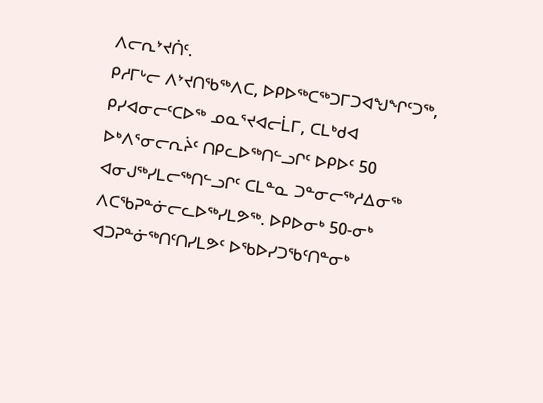ᐱᓕᕆᔾᔪᑏᑦ.
ᑭᓱᒥᒡᓕ ᐱᔾᔪᑎᖃᖅᐱᑕ, ᐅᑭᐅᖅᑕᖅᑐᒥᑐᐊᖑᖏᑦᑐᖅ, ᑭᓯᐊᓂᓕᑦᑕᐅᖅ ᓄᓇᕐᔪᐊᓕᒫᒥ, ᑕᒪᒃᑯᐊ ᐅᒃᐱᕐᓂᓕᕆᔩᑦ ᑎᑭᓚᐅᖅᑎᓪᓗᒋᑦ ᐅᑭᐅᑦ 50 ᐊᓂᒍᖅᓯᒪᓕᖅᑎᓪᓗᒋᑦ ᑕᒪᓐᓇ ᑐᓐᓂᓕᖅᓱᐃᓂᖅ ᐱᑕᖃᕈᓐᓃᓕᓚᐅᖅᓯᒪᕗᖅ. ᐅᑭᐅᓂᒃ 50-ᓂᒃ ᐊᑐᕈᓐᓃᖅᑎᑦᑎᓯᒪᕗᑦ ᐅᖃᐅᓯᑐᖃᑦᑎᓐᓂᒃ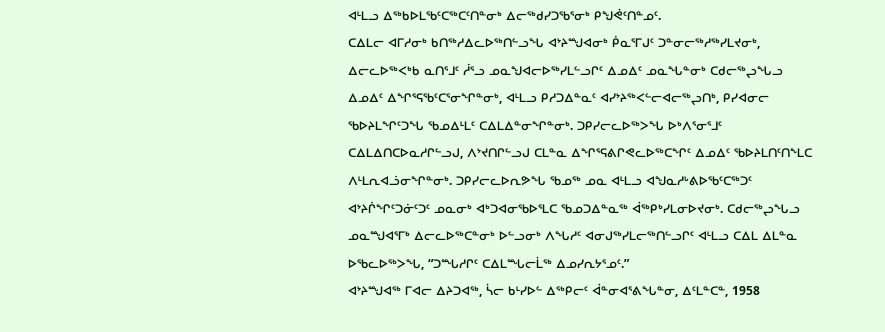ᐊᒻᒪᓗ ᐃᖅᑲᐅᒪᖃᑦᑕᖅᑕᑦᑎᓐᓂᒃ ᐃᓕᖅᑯᓯᑐᖃᕐᓂᒃ ᑭᖑᕚᑦᑎᓐᓄᑦ.
ᑕᐃᒪᓕ ᐊᒥᓱᓂᒃ ᑲᑎᖅᓱᐃᓚᐅᖅᑎᓪᓗᖓ ᐊᔾᔨᙳᐊᓂᒃ ᑮᓇᕐᒥᒍᑦ ᑐᓐᓂᓕᖅᓱᖅᓯᒪᔪᓂᒃ, ᐃᓕᓚᐅᖅᐸᒃᑲ ᓇᑎᕐᒧᑦ ᓲᕐᓗ ᓄᓇᖑᐊᓕᐅᖅᓯᒪᓪᓗᒋᑦ ᐃᓄᐃᑦ ᓄᓇᖓᓐᓂᒃ ᑕᑯᓕᖅᖢᖓᓗ ᐃᓄᐃᑦ ᐃᖏᕐᕋᖃᑦᑕᕐᓂᖏᓐᓂᒃ, ᐊᒻᒪᓗ ᑭᓱᑐᐃᓐᓇᑦ ᐊᓯᔾᔨᖅᐸᓪᓕᐊᓕᖅᖢᑎᒃ, ᑭᓯᐊᓂᓕ ᖃᐅᔨᒪᖏᑦᑐᖓ ᖃᓄᐃᒻᒪᑦ ᑕᐃᒪᐃᓐᓂᖏᓐᓂᒃ. ᑐᑭᓯᓕᓚᐅᖅᐳᖓ ᐅᒃᐱᕐᓂᕐᒧᑦ ᑕᐃᒪᐃᑎᑕᐅᓇᓱᒋᓪᓗᒍ, ᐱᔾᔪᑎᒋᓪᓗᒍ ᑕᒪᓐᓇ ᐃᖏᕐᕋᕕᒋᕙᓚᐅᖅᑕᖏᑦ ᐃᓄᐃᑦ ᖃᐅᔨᒪᑎᑦᑎᖕᒪᑕ ᐱᒻᒪᕆᐊᓘᓂᖏᓐᓂᒃ. ᑐᑭᓯᓕᓚᐅᕆᕗᖓ ᖃᓄᖅ ᓄᓇ ᐊᒻᒪᓗ ᐊᖑᓇᓱᒡᕕᐅᖃᑦᑕᖅᑐᑦ ᐊᔾᔨᒌᖏᑦᑐᓃᑦᑐᑦ ᓄᓇᓂᒃ ᐊᒃᑐᐊᓂᖃᐅᕐᒪᑕ ᖃᓄᑐᐃᓐᓇᖅ ᐋᖅᑭᒃᓯᒪᓂᐅᔪᓂᒃ. ᑕᑯᓕᖅᖢᖓᓗ ᓄᓇᙳᐊᕐᒥᒃ ᐃᓕᓚᐅᖅᑕᓐᓂᒃ ᐅᓪᓗᓂᒃ ᐱᖓᓱᑦ ᐊᓂᒍᖅᓯᒪᓕᖅᑎᓪᓗᒋᑦ ᐊᒻᒪᓗ ᑕᐃᒪ ᐃᒪᓐᓇ ᐅᖃᓚᐅᖅᐳᖓ, “ᑐᙵᓱᒋᑦ ᑕᐃᒪᙵᓕᒫᖅ ᐃᓄᓯᕆᔭᕐᓄᑦ.”
ᐊᔾᔨᙳᐊᖅ ᒥᐊᓕ ᐃᔨᑐᐊᖅ, ᓵᓕ ᑲᒻᓯᐅᓪ ᐃᖅᑭᓕᑦ ᐋᓐᓂᐊᕐᕕᖓᓐᓂ, ᐃᑦᒪᓐᑕᓐ, 1958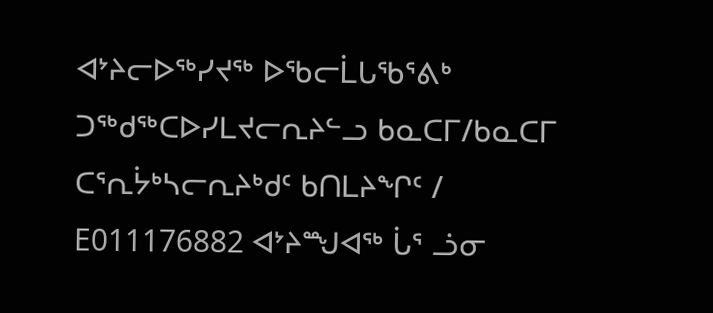ᐊᔾᔨᓕᐅᖅᓯᔪᖅ ᐅᖃᓕᒫᒐᖃᕐᕕᒃ ᑐᖅᑯᖅᑕᐅᓯᒪᔪᓕᕆᔨᓪᓗ ᑲᓇᑕᒥ/ᑲᓇᑕᒥ ᑕᕐᕆᔮᒃᓴᓕᕆᔨᒃᑯᑦ ᑲᑎᒪᔨᖏᑦ / E011176882 ᐊᔾᔨᙳᐊᖅ ᒑᕐ ᓘᓂ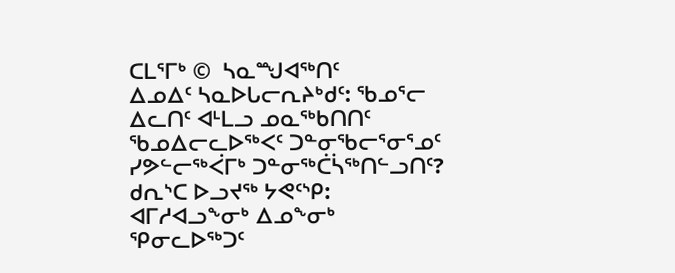ᑕᒪᕐᒥᒃ ©  ᓴᓇᙳᐊᖅᑎᑦ
ᐃᓄᐃᑦ ᓴᓇᐅᒐᓕᕆᔨᒃᑯᑦ: ᖃᓄᕐᓕ ᐃᓚᑎᑦ ᐊᒻᒪᓗ ᓄᓇᖅᑲᑎᑎᑦ ᖃᓄᐃᓕᓚᐅᖅᐸᑦ ᑐᓐᓂᖃᓕᕐᓂᕐᓄᑦ ᓯᕗᓪᓕᖅᐹᒥᒃ ᑐᓐᓂᖅᑖᓵᖅᑎᓪᓗᑎᑦ?
ᑯᕆᔅᑕ ᐅᓗᔪᖅ ᔭᕙᑦᔅᑭ: ᐊᒥᓱᐊᓗᖕᓂᒃ ᐃᓄᖕᓂᒃ ᕿᓂᓚᐅᖅᑐᑦ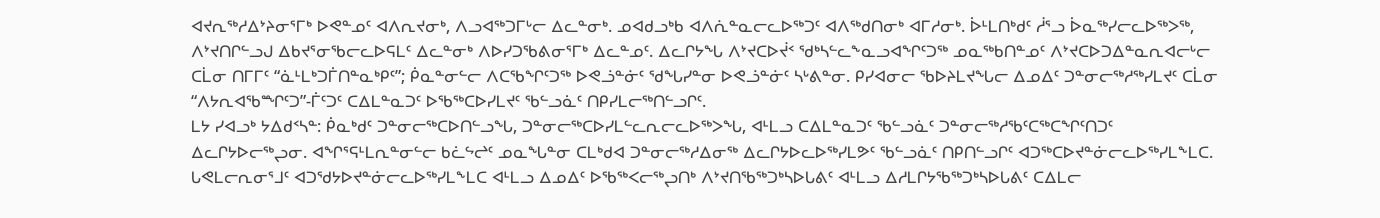ᐊᔪᕆᖅᓱᐃᔾᔨᓂᕐᒥᒃ ᐅᕙᓐᓄᑦ ᐊᐱᕆᔪᓂᒃ, ᐱᓗᐊᖅᑐᒥᒡᓕ ᐃᓚᓐᓂᒃ. ᓄᐊᑯᓗᒃᑲ ᐊᐱᕇᓐᓇᓕᓚᐅᖅᑐᑦ ᐊᐱᖅᑯᑎᓂᒃ ᐊᒥᓱᓂᒃ. ᐆᒻᒪᑎᒃᑯᑦ ᓲᕐᓗ ᐆᓇᖅᓯᓕᓚᐅᖅᐳᖅ, ᐱᔾᔪᑎᒋᓪᓗᒍ ᐃᑲᔪᕐᓂᖃᓕᓚᐅᕋᒪᑦ ᐃᓚᓐᓂᒃ ᐱᐅᓯᑐᖃᕕᓂᕐᒥᒃ ᐃᓚᓐᓄᑦ. ᐃᓚᒋᔭᖓ ᐱᔾᔪᑕᐅᔫᑉ ᖁᒃᓴᓪᓚᖕᓇᓗᐊᖏᑦᑐᖅ ᓄᓇᖅᑲᑎᓐᓄᑦ ᐱᔾᔪᑕᐅᑐᐃᓐᓇᕆᐊᓕᒡᓕ ᑕᒫᓂ ᑎᒥᒥᑦ “ᓈᒻᒪᒃᑐᒦᑎᓐᓇᒃᑭᑦ”; ᑮᓇᓐᓂᓪᓕ ᐱᑕᖃᖏᑦᑐᖅ ᐅᕙᓘᓐᓃᑦ ᖁᖓᓯᓐᓂ ᐅᕙᓘᓐᓃᑦ ᓴᒡᕕᓐᓂ. ᑭᓯᐊᓂᓕ ᖃᐅᔨᒪᔪᖓᓕ ᐃᓄᐃᑦ ᑐᓐᓂᓕᖅᓱᖅᓯᒪᔪᑦ ᑕᒫᓂ “ᐱᔭᕆᐊᖃᙱᑦᑐ”-ᒦᑦᑐᑦ ᑕᐃᒪᓐᓇᑐᑦ ᐅᖃᖅᑕᐅᓯᒪᔪᑦ ᖃᓪᓗᓈᑦ ᑎᑭᓯᒪᓕᖅᑎᓪᓗᒋᑦ.
ᒪᔭ ᓯᐊᓗᒃ ᔭᐃᑯᑉᓴᓐ: ᑮᓇᒃᑯᑦ ᑐᓐᓂᓕᖅᑕᐅᑎᓪᓗᖓ, ᑐᓐᓂᓕᖅᑕᐅᓯᒪᓪᓚᕆᓕᓚᐅᖅᐳᖓ, ᐊᒻᒪᓗ ᑕᐃᒪᓐᓇᑐᑦ ᖃᓪᓗᓈᑦ ᑐᓐᓂᓕᖅᓱᖃᑦᑕᖅᑕᖏᑦᑎᑐᑦ ᐃᓚᒋᔭᐅᓕᖅᖢᓂ. ᐊᖏᕐᕋᒻᒪᕆᓐᓂᓪᓕ ᑲᓛᖦᖠᑦ ᓄᓇᖓᓐᓂ ᑕᒪᒃᑯᐊ ᑐᓐᓂᓕᖅᓱᐃᓂᖅ ᐃᓚᒋᔭᐅᓚᐅᖅᓯᒪᕗᑦ ᖃᓪᓗᓈᑦ ᑎᑭᑎᓪᓗᒋᑦ ᐊᑐᖅᑕᐅᔪᓐᓃᓕᓚᐅᖅᓯᒪᖕᒪᑕ. ᒐᕙᒪᓕᕆᓂᕐᒧᑦ ᐊᑐᖁᔭᐅᔪᓐᓃᓕᓚᐅᖅᓯᒪᖕᒪᑕ ᐊᒻᒪᓗ ᐃᓄᐃᑦ ᐅᖃᖅᐸᓕᖅᖢᑎᒃ ᐱᔾᔪᑎᖃᖅᑐᒃᓴᐅᒐᕕᑦ ᐊᒻᒪᓗ ᐃᓱᒪᒋᔭᖃᖅᑐᒃᓴᐅᒐᕕᑦ ᑕᐃᒪᓕ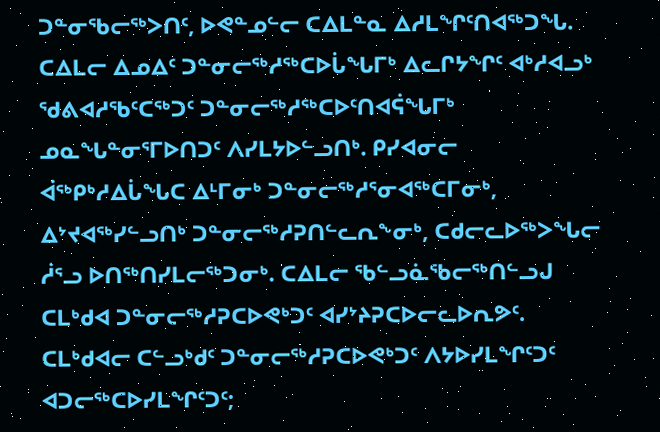ᑐᓐᓂᖃᓕᖅᐳᑎᑦ, ᐅᕙᓐᓄᓪᓕ ᑕᐃᒪᓐᓇ ᐃᓱᒪᖏᑦᑎᐊᖅᑐᖓ.
ᑕᐃᒪᓕ ᐃᓄᐃᑦ ᑐᓐᓂᓕᖅᓱᖅᑕᐅᒑᖓᒥᒃ ᐃᓚᒋᔭᖏᑦ ᐊᒃᓱᐊᓗᒃ ᖁᕕᐊᓱᖃᑦᑕᖅᑐᑦ ᑐᓐᓂᓕᖅᓱᖅᑕᐅᑦᑎᐊᕌᖓᒥᒃ ᓄᓇᖓᓐᓂᕐᒥᐅᑎᑐᑦ ᐱᓯᒪᔭᐅᓪᓗᑎᒃ. ᑭᓯᐊᓂᓕ ᐋᖅᑭᒃᓱᐃᒑᖓᑕ ᐃᒻᒥᓂᒃ ᑐᓐᓂᓕᖅᓱᕐᓂᐊᖅᑕᒥᓂᒃ, ᐃᔾᔪᐊᖅᓯᓪᓗᑎᒃ ᑐᓐᓂᓕᖅᓱᕈᑎᓪᓚᕆᖕᓂᒃ, ᑕᑯᓕᓚᐅᖅᐳᖓᓕ ᓲᕐᓗ ᐅᑎᖅᑎᓯᒪᓕᖅᑐᓂᒃ. ᑕᐃᒪᓕ ᖃᓪᓗᓈᖃᓕᖅᑎᓪᓗᒍ ᑕᒪᒃᑯᐊ ᑐᓐᓂᓕᖅᓱᕈᑕᐅᕙᒃᑐᑦ ᐊᓯᔾᔨᕈᑕᐅᓕᓚᐅᕆᕗᑦ. ᑕᒪᒃᑯᐊᓕ ᑕᓪᓗᒃᑯᑦ ᑐᓐᓂᓕᖅᓱᕈᑕᐅᕙᒃᑐᑦ ᐱᔭᐅᓯᒪᖏᑦᑐᑦ ᐊᑐᓕᖅᑕᐅᓯᒪᖏᑦᑐᑦ;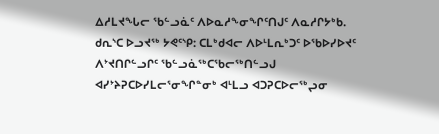ᐃᓱᒪᔪᖓᓕ ᖃᓪᓗᓈᑦ ᐱᐅᓇᓱᖕᓂᖏᑦᑎᒍᑦ ᐱᓇᓱᒋᔭᒃᑲ.
ᑯᕆᔅᑕ ᐅᓗᔪᖅ ᔭᕙᑦᔅᑭ: ᑕᒪᒃᑯᐊᓕ ᐱᐅᒻᒪᕆᒃᑐᑦ ᐅᖃᐅᓯᐅᔪᑦ ᐱᔾᔪᑎᒋᓪᓗᒋᑦ ᖃᓪᓗᓈᖅᑕᖃᓕᖅᑎᓪᓗᒍ ᐊᓯᔾᔨᕈᑕᐅᓯᒪᓕᕐᓂᖏᓐᓂᒃ ᐊᒻᒪᓗ ᐊᑐᕈᑕᐅᓕᖅᖢᓂ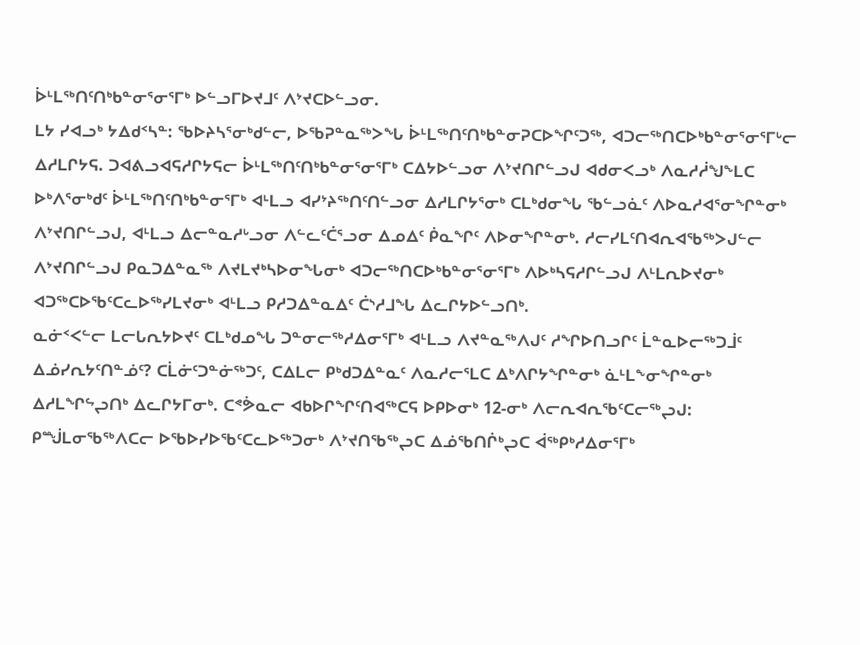ᐆᒻᒪᖅᑎᑦᑎᒃᑲᓐᓂᕐᓂᕐᒥᒃ ᐅᓪᓗᒥᐅᔪᒧᑦ ᐱᔾᔪᑕᐅᓪᓗᓂ.
ᒪᔭ ᓯᐊᓗᒃ ᔭᐃᑯᑉᓴᓐ: ᖃᐅᔨᓴᕐᓂᒃᑯᓪᓕ, ᐅᖃᕈᓐᓇᖅᐳᖓ ᐆᒻᒪᖅᑎᑦᑎᒃᑲᓐᓂᕈᑕᐅᖏᑦᑐᖅ, ᐊᑐᓕᖅᑎᑕᐅᒃᑲᓐᓂᕐᓂᕐᒥᒡᓕ ᐃᓱᒪᒋᔭᕋ. ᑐᐊᕕᓗᐊᕋᓱᒋᔭᕋᓕ ᐆᒻᒪᖅᑎᑦᑎᒃᑲᓐᓂᕐᓂᕐᒥᒃ ᑕᐃᔭᐅᓪᓗᓂ ᐱᔾᔪᑎᒋᓪᓗᒍ ᐊᑯᓂᐸᓗᒃ ᐱᓇᓱᓲᖑᖕᒪᑕ ᐅᒃᐱᕐᓂᒃᑯᑦ ᐆᒻᒪᖅᑎᑦᑎᒃᑲᓐᓂᕐᒥᒃ ᐊᒻᒪᓗ ᐊᓯᔾᔨᖅᑎᑦᑎᓪᓗᓂ ᐃᓱᒪᒋᔭᕐᓂᒃ ᑕᒪᒃᑯᓂᖓ ᖃᓪᓗᓈᑦ ᐱᐅᓇᓱᐊᕐᓂᖏᓐᓂᒃ ᐱᔾᔪᑎᒋᓪᓗᒍ, ᐊᒻᒪᓗ ᐃᓕᓐᓇᓱᒡᓗᓂ ᐱᓪᓚᑦᑖᕐᓗᓂ ᐃᓄᐃᑦ ᑮᓇᖏᑦ ᐱᐅᓂᖏᓐᓂᒃ. ᓱᓕᓯᒪᑦᑎᐊᕆᐊᖃᖅᐳᒍᓪᓕ ᐱᔾᔪᑎᒋᓪᓗᒍ ᑭᓇᑐᐃᓐᓇᖅ ᐱᔪᒪᔪᒃᓴᐅᓂᖓᓂᒃ ᐊᑐᓕᖅᑎᑕᐅᒃᑲᓐᓂᕐᓂᕐᒥᒃ ᐱᐅᒃᓴᕋᓱᒋᓪᓗᒍ ᐱᒻᒪᕆᐅᔪᓂᒃ ᐊᑐᖅᑕᐅᖃᑦᑕᓚᐅᖅᓯᒪᔪᓂᒃ ᐊᒻᒪᓗ ᑭᓱᑐᐃᓐᓇᐃᑦ ᑖᔅᓱᒧᖓ ᐃᓚᒋᔭᐅᓪᓗᑎᒃ.
ᓇᓃᑉᐸᓪᓕ ᒪᓕᒐᕆᔭᐅᔪᑦ ᑕᒪᒃᑯᓄᖓ ᑐᓐᓂᓕᖅᓱᐃᓂᕐᒥᒃ ᐊᒻᒪᓗ ᐱᔪᓐᓇᖅᐱᒍᑦ ᓱᖏᐅᑎᓗᒋᑦ ᒫᓐᓇᐅᓕᖅᑐᒨᑦ ᐃᓅᓯᕆᔭᑦᑎᓐᓅᑦ? ᑕᒫᓃᑦᑐᓐᓃᖅᑐᑦ, ᑕᐃᒪᓕ ᑭᒃᑯᑐᐃᓐᓇᑦ ᐱᓇᓱᓕᕐᒪᑕ ᐃᒃᐱᒋᔭᖏᓐᓂᒃ ᓈᒻᒪᖕᓂᖏᓐᓂᒃ ᐃᓱᒪᖏᖦᖢᑎᒃ ᐃᓚᒋᔭᒥᓂᒃ. ᑕᕝᕘᓇᓕ ᐊᑲᐅᒋᖏᑦᑎᐊᖅᑕᕋ ᐅᑭᐅᓂᒃ 12-ᓂᒃ ᐱᓕᕆᐊᕆᖃᑦᑕᓕᖅᖢᒍ: ᑭᙴᒪᓂᖃᖅᐱᑕᓕ ᐅᖃᐅᓯᐅᖃᑦᑕᓚᐅᖅᑐᓂᒃ ᐱᔾᔪᑎᖃᖅᖢᑕ ᐃᓅᖃᑎᒌᒃᖢᑕ ᐋᖅᑭᒃᓱᐃᓂᕐᒥᒃ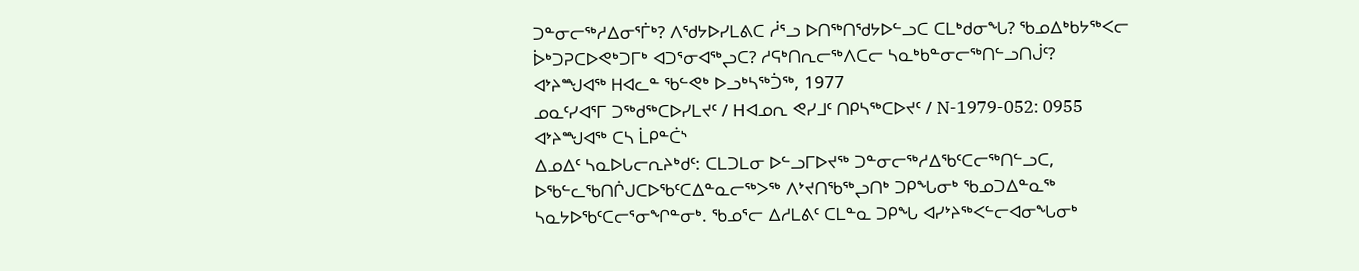ᑐᓐᓂᓕᖅᓱᐃᓂᕐᒦᒃ? ᐱᖁᔭᐅᓯᒪᕕᑕ ᓲᕐᓗ ᐅᑎᖅᑎᖁᔭᐅᓪᓗᑕ ᑕᒪᒃᑯᓂᖓ? ᖃᓄᐃᒃᑲᔭᖅᐸᓕ ᐆᒃᑐᕈᑕᐅᕙᒃᑐᒥᒃ ᐊᑐᕐᓂᐊᖅᖢᑕ? ᓱᕋᒃᑎᕆᓕᖅᐱᑕᓕ ᓴᓇᒃᑲᓐᓂᓕᖅᑎᓪᓗᑎᒎᑦ?
ᐊᔾᔨᙳᐊᖅ ᕼᐊᓚᓐ ᖃᓪᕙᒃ ᐅᓗᒃᓴᖅᑑᖅ, 1977
ᓄᓇᑦᓯᐊᕐᒥ ᑐᖅᑯᖅᑕᐅᓯᒪᔪᑦ / Hᐊᓄᕆ ᕙᓯᒧᑦ ᑎᑭᓴᖅᑕᐅᔪᑦ / N-1979-052: 0955 ᐊᔾᔨᙳᐊᖅ ᑕᓴ ᒫᑭᓐᑖᔅ
ᐃᓄᐃᑦ ᓴᓇᐅᒐᓕᕆᔨᒃᑯᑦ: ᑕᒪᑐᒪᓂ ᐅᓪᓗᒥᐅᔪᖅ ᑐᓐᓂᓕᖅᓱᐃᖃᑦᑕᓕᖅᑎᓪᓗᑕ, ᐅᖃᓪᓚᖃᑎᒌᒍᑕᐅᖃᑦᑕᐃᓐᓇᓕᖅᐳᖅ ᐱᔾᔪᑎᖃᖅᖢᑎᒃ ᑐᑭᖓᓂᒃ ᖃᓄᑐᐃᓐᓇᖅ ᓴᓇᔭᐅᖃᑦᑕᓕᕐᓂᖏᓐᓂᒃ. ᖃᓄᕐᓕ ᐃᓱᒪᕕᑦ ᑕᒪᓐᓇ ᑐᑭᖓ ᐊᓯᔾᔨᖅᐸᓪᓕᐊᓂᖓᓂᒃ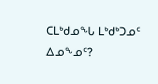ᑕᒪᒃᑯᓄᖓ ᒪᒃᑯᒃᑐᓄᑦ ᐃᓄᖕᓄᑦ?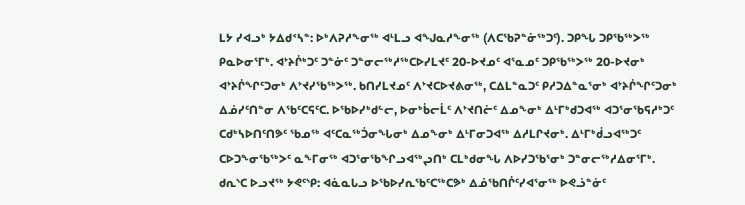ᒪᔭ ᓯᐊᓗᒃ ᔭᐃᑯᑉᓴᓐ: ᐅᒃᐱᕈᓱᖕᓂᖅ ᐊᒻᒪᓗ ᐊᖑᓇᓱᖕᓂᖅ (ᐱᑕᖃᕈᓐᓃᖅᑐᑦ). ᑐᑭᖓ ᑐᑭᖃᖅᐳᖅ ᑭᓇᐅᓂᕐᒥᒃ. ᐊᔾᔨᒌᒃᑐᑦ ᑐᓐᓃᑦ ᑐᓐᓂᓕᖅᓱᖅᑕᐅᓯᒪᔪᑦ 20-ᐅᔪᓄᑦ ᐊᕐᓇᓄᑦ ᑐᑭᖃᖅᐳᖅ 20-ᐅᔪᓂᒃ ᐊᔾᔨᒌᖏᑦᑐᓂᒃ ᐱᔾᔪᓯᖃᖅᐳᖅ. ᑲᑎᓯᒪᔪᓄᑦ ᐱᔾᔪᑕᐅᔪᕕᓂᖅ, ᑕᐃᒪᓐᓇᑐᑦ ᑭᓱᑐᐃᓐᓇᕐᓂᒃ ᐊᔾᔨᒌᖏᑦᑐᓂᒃ ᐃᓅᓯᑦᑎᓐᓂ ᐱᖃᑦᑕᕋᑦᑕ. ᐅᖃᐅᓯᒃᑯᓪᓕ, ᐅᓂᒃᑳᓕᒫᑦ ᐱᔾᔪᑎᓖᑦ ᐃᓄᖕᓂᒃ ᐃᒻᒥᒃᑯᑐᐊᖅ ᐊᑐᕐᓂᖃᕋᓱᒃᑐᑦ ᑕᑯᒃᓴᐅᑎᑦᑎᕗᑦ ᖃᓄᖅ ᐊᑦᑕᓇᖅᑑᓂᖓᓂᒃ ᐃᓄᖕᓂᒃ ᐃᒻᒥᓂᑐᐊᖅ ᐃᓱᒪᒋᔪᓂᒃ. ᐃᒻᒥᒃᑰᓗᐊᖅᑐᑦ ᑕᐅᑐᖕᓂᖃᖅᐳᑦ ᓇᖕᒥᓂᖅ ᐊᑐᕐᓂᖃᖏᓗᐊᖅᖢᑎᒃ ᑕᒪᒃᑯᓂᖓ ᐱᐅᓯᑐᖃᕐᓂᒃ ᑐᓐᓂᓕᖅᓱᐃᓂᕐᒥᒃ.
ᑯᕆᔅᑕ ᐅᓗᔪᖅ ᔭᕙᑦᔅᑭ: ᐊᓈᓇᒐᓗ ᐅᖃᐅᓯᕆᖃᑦᑕᖅᑕᕗᒃ ᐃᓅᖃᑎᒌᑦᓯᐊᕐᓂᖅ ᐅᕙᓘᓐᓃᑦ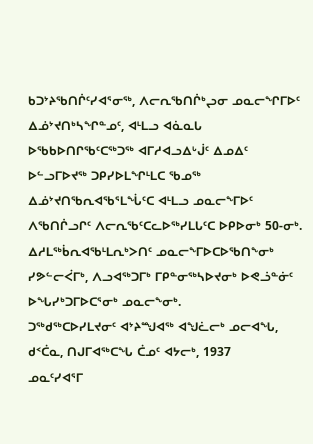ᑲᑐᔾᔨᖃᑎᒌᑦᓯᐊᕐᓂᖅ, ᐱᓕᕆᖃᑎᒌᒃᖢᓂ ᓄᓇᓕᖏᒥᐅᑦ ᐃᓅᔾᔪᑎᒃᓴᖏᓐᓄᑦ, ᐊᒻᒪᓗ ᐊᓈᓇᒐ ᐅᖃᑲᐅᑎᒋᖃᑦᑕᖅᑐᖅ ᐊᒥᓱᐊᓗᐃᒡᒎᑦ ᐃᓄᐃᑦ ᐅᓪᓗᒥᐅᔪᖅ ᑐᑭᓯᐅᒪᖏᒻᒪᑕ ᖃᓄᖅ ᐃᓅᔾᔪᑎᖃᕆᐊᖃᕐᒪᖔᑦᑕ ᐊᒻᒪᓗ ᓄᓇᓕᖕᒥᐅᑦ ᐱᖃᑎᒌᓗᒋᑦ ᐱᓕᕆᖃᑦᑕᓚᐅᖅᓯᒪᒐᑦᑕ ᐅᑭᐅᓂᒃ 50-ᓂᒃ. ᐃᓱᒪᖅᑳᕆᐊᖃᒻᒪᕆᒃᐳᑎᑦ ᓄᓇᓕᖕᒥᐅᑕᐅᖃᑎᖕᓂᒃ ᓯᕗᓪᓕᐹᒥᒃ, ᐱᓗᐊᖅᑐᒥᒃ ᒥᑭᓐᓂᖅᓴᐅᔪᓂᒃ ᐅᕙᓘᓐᓃᑦ ᐅᖓᓯᒃᑐᒥᐅᑕᕐᓂᒃ ᓄᓇᓕᖕᓂᒃ.
ᑐᖅᑯᖅᑕᐅᓯᒪᔪᓂᑦ ᐊᔾᔨᙳᐊᖅ ᐊᖑᓛᓕᒃ ᓄᓕᐊᖓ, ᑯᑉᑖᓇ, ᑎᒍᒥᐊᖅᑕᖓ ᑖᓄᑦ ᐊᔭᓕᒃ, 1937
ᓄᓇᑦᓯᐊᕐᒥ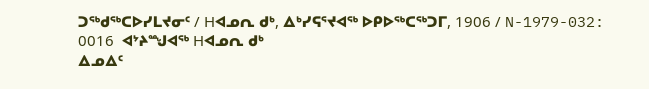ᑐᖅᑯᖅᑕᐅᓯᒪᔪᓂᑦ / Hᐊᓄᕆ ᑯᒃ, ᐃᒃᓯᕋᕐᔪᐊᖅ ᐅᑭᐅᖅᑕᖅᑐᒥ, 1906 / N-1979-032: 0016  ᐊᔾᔨᙳᐊᖅ Hᐊᓄᕆ ᑯᒃ
ᐃᓄᐃᑦ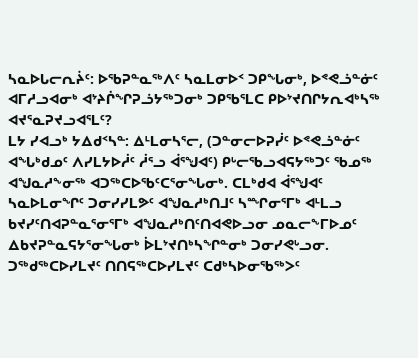ᓴᓇᐅᒐᓕᕆᔩᑦ: ᐅᖃᕈᓐᓇᖅᐱᑦ ᓴᓇᒪᓂᐅᑉ ᑐᑭᖓᓂᒃ, ᐅᕝᕙᓘᓐᓃᑦ ᐊᒥᓱᓗᐊᓂᒃ ᐊᔾᔨᒌᖏᕈᓘᔭᖅᑐᓂᒃ ᑐᑭᖃᕐᒪᑕ ᑭᐅᔾᔪᑎᒋᔭᕆᐊᒃᓴᖅ ᐊᔪᕐᓇᕈᔪᓗᐊᕐᒪᑦ?
ᒪᔭ ᓯᐊᓗᒃ ᔭᐃᑯᑉᓴᓐ: ᐃᒻᒪᓂᓴᕐᓕ, (ᑐᓐᓂᓕᐅᕈᓰᑦ ᐅᕝᕙᓘᓐᓃᑦ ᐊᖓᒃᑯᓄᑦ ᐱᓯᒪᔭᐅᓲᑦ ᓲᕐᓗ ᐋᕐᖑᐊᑦ) ᑭᒡᓕᖃᓗᐊᕋᔭᖅᑐᑦ ᖃᓄᖅ ᐊᖑᓇᓱᖕᓂᖅ ᐊᑐᖅᑕᐅᖃᑦᑕᕐᓂᖓᓂᒃ. ᑕᒪᒃᑯᐊ ᐋᕐᖑᐊᑦ ᓴᓇᐅᒪᓂᖏᑦ ᑐᓂᓯᓯᒪᕗᑦ ᐊᖑᓇᓱᒃᑎᒧᑦ ᓴᙱᓂᕐᒥᒃ ᐊᒻᒪᓗ ᑲᔪᓯᑦᑎᐊᕈᓐᓇᕐᓂᕐᒥᒃ ᐊᖑᓇᓱᒃᑎᑦᑎᐊᕙᐅᓗᓂ ᓄᓇᓕᖕᒥᐅᓄᑦ ᐃᑲᔪᕈᓐᓇᕋᔭᕐᓂᖓᓂᒃ ᐆᒪᔾᔪᑎᒃᓴᖏᓐᓂᒃ ᑐᓂᓯᕙᒡᓗᓂ.
ᑐᖅᑯᖅᑕᐅᓯᒪᔪᑦ ᑎᑎᕋᖅᑕᐅᓯᒪᔪᑦ ᑕᑯᒃᓴᐅᓂᖃᖅᐳᑦ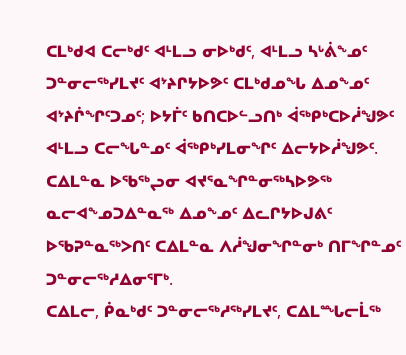ᑕᒪᒃᑯᐊ ᑕᓕᒃᑯᑦ ᐊᒻᒪᓗ ᓂᐅᒃᑯᑦ, ᐊᒻᒪᓗ ᓴᒡᕖᖕᓄᑦ ᑐᓐᓂᓕᖅᓯᒪᔪᑦ ᐊᔾᔨᒋᔭᐅᕗᑦ ᑕᒪᒃᑯᓄᖓ ᐃᓄᖕᓄᑦ ᐊᔾᔨᒌᖏᑦᑐᓄᑦ; ᐅᔭᒦᑦ ᑲᑎᑕᐅᓪᓗᑎᒃ ᐋᖅᑭᒃᑕᐅᓲᖑᕗᑦ ᐊᒻᒪᓗ ᑕᓕᖓᓐᓄᑦ ᐋᖅᑭᒃᓯᒪᓂᖏᑦ ᐃᓕᔭᐅᓲᖑᕗᑦ. ᑕᐃᒪᓐᓇ ᐅᖃᖅᖢᓂ ᐊᔪᕐᓇᖏᓐᓂᖅᓴᐅᕗᖅ ᓇᓕᐊᖕᓄᑐᐃᓐᓇᖅ ᐃᓄᖕᓄᑦ ᐃᓚᒋᔭᐅᒍᕕᑦ ᐅᖃᕈᓐᓇᖅᐳᑎᑦ ᑕᐃᒪᓐᓇ ᐱᓲᖑᓂᖏᓐᓂᒃ ᑎᒥᖏᓐᓄᑦ ᑐᓐᓂᓕᖅᓱᐃᓂᕐᒥᒃ.
ᑕᐃᒪᓕ, ᑮᓇᒃᑯᑦ ᑐᓐᓂᓕᖅᓱᖅᓯᒪᔪᑦ, ᑕᐃᒪᙵᓕᒫᖅ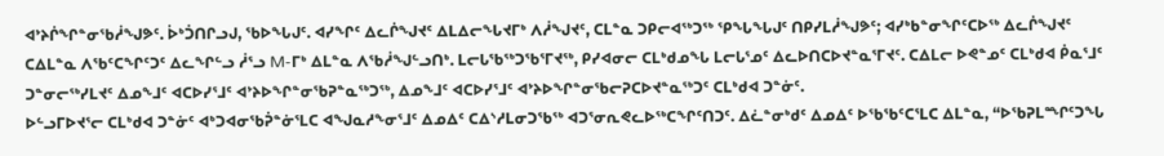ᐊᔾᔨᒌᖏᓐᓂᖃᓲᖑᕗᑦ. ᐆᒃᑑᑎᒋᓗᒍ, ᖃᐅᖓᒍᑦ. ᐊᓯᖏᑦ ᐃᓚᒌᖑᔪᑦ ᐃᒪᐃᓕᖓᔪᒥᒃ ᐱᓲᖑᔪᑦ, ᑕᒪᓐᓇ ᑐᑭᓕᐊᖅᑐᖅ ᕿᖓᖓᒍᑦ ᑎᑭᓯᒪᓲᖑᕗᑦ; ᐊᓯᒃᑲᓐᓂᖏᑦᑕᐅᖅ ᐃᓚᒌᖑᔪᑦ ᑕᐃᒪᓐᓇ ᐱᖃᑦᑕᖏᑦᑐᑦ ᐃᓚᖏᓪᓗ ᓲᕐᓗ M-ᒥᒃ ᐃᒪᓐᓇ ᐱᖃᓲᖑᓪᓗᑎᒃ. ᒪᓕᒐᖃᖅᑐᖃᕐᒥᔪᖅ, ᑭᓯᐊᓂᓕ ᑕᒪᒃᑯᓄᖓ ᒪᓕᒐᕐᓄᑦ ᐃᓚᐅᑎᑕᐅᔪᓐᓇᕐᒥᔪᑦ. ᑕᐃᒪᓕ ᐅᕙᓐᓄᑦ ᑕᒪᒃᑯᐊ ᑮᓇᕐᒧᑦ ᑐᓐᓂᓕᖅᓯᒪᔪᑦ ᐃᓄᖕᒧᑦ ᐊᑕᐅᓯᕐᒧᑦ ᐊᔾᔨᐅᖏᓐᓂᖃᕈᓐᓇᖅᑐᖅ, ᐃᓄᖕᒧᑦ ᐊᑕᐅᓯᕐᒧᑦ ᐊᔾᔨᐅᖏᓐᓂᖃᓕᕈᑕᐅᔪᓐᓇᖅᑐᑦ ᑕᒪᒃᑯᐊ ᑐᓐᓃᑦ.
ᐅᓪᓗᒥᐅᔪᕐᓕ ᑕᒪᒃᑯᐊ ᑐᓐᓃᑦ ᐊᒃᑐᐊᓂᖃᕉᓐᓃᕐᒪᑕ ᐊᖑᓇᓱᖕᓂᕐᒧᑦ ᐃᓄᐃᑦ ᑕᐃᔅᓱᒪᓂᑐᖃᖅ ᐊᑐᕐᓂᕆᕙᓚᐅᖅᑕᖏᑦᑎᑐᑦ. ᐃᓛᓐᓂᒃᑯᑦ ᐃᓄᐃᑦ ᐅᖃᖃᑦᑕᕐᒪᑕ ᐃᒪᓐᓇ, “ᐅᖃᕈᒪᙱᑦᑐᖓ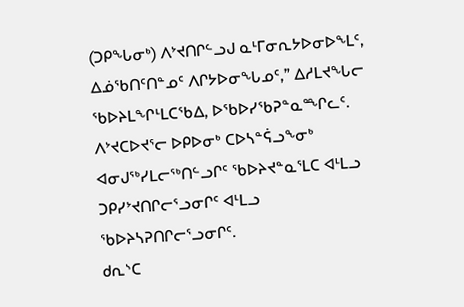(ᑐᑭᖓᓂᒃ) ᐱᔾᔪᑎᒋᓪᓗᒍ ᓇᒻᒥᓂᕆᔭᐅᓂᐅᖕᒪᑦ, ᐃᓅᖃᑎᑦᑎᓐᓄᑦ ᐱᒋᔭᐅᓂᖓᓄᑦ,” ᐃᓱᒪᔪᖓᓕ ᖃᐅᔨᒪᖏᒻᒪᑕᖃᐃ, ᐅᖃᐅᓯᖃᕈᓐᓇᙱᓚᑦ. ᐱᔾᔪᑕᐅᔪᕐᓕ ᐅᑭᐅᓂᒃ ᑕᐅᓴᓐᕌᓗᖕᓂᒃ ᐊᓂᒍᖅᓯᒪᓕᖅᑎᓪᓗᒋᑦ ᖃᐅᔨᔪᓐᓇᕐᒪᑕ ᐊᒻᒪᓗ ᑐᑭᓯᔾᔪᑎᒋᓕᕐᓗᓂᒋᑦ ᐊᒻᒪᓗ ᖃᐅᔨᓴᕈᑎᒋᓕᕐᓗᓂᒋᑦ.
ᑯᕆᔅᑕ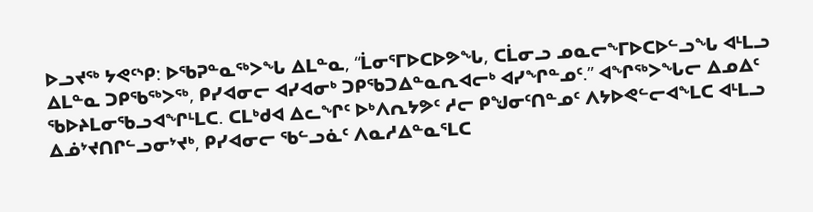ᐅᓗᔪᖅ ᔭᕙᑦᔅᑭ: ᐅᖃᕈᓐᓇᖅᐳᖓ ᐃᒪᓐᓇ, “ᒫᓂᕐᒥᐅᑕᐅᕗᖓ, ᑕᒫᓂᓗ ᓄᓇᓕᖕᒥᐅᑕᐅᓪᓗᖓ ᐊᒻᒪᓗ ᐃᒪᓐᓇ ᑐᑭᖃᖅᐳᖅ, ᑭᓯᐊᓂᓕ ᐊᓯᐊᓂᒃ ᑐᑭᖃᑐᐃᓐᓇᕆᐊᓕᒃ ᐊᓯᖏᓐᓄᑦ.” ᐊᖏᖅᐳᖓᓕ ᐃᓄᐃᑦ ᖃᐅᔨᒪᓂᖃᓗᐊᖏᒻᒪᑕ. ᑕᒪᒃᑯᐊ ᐃᓚᖏᑦ ᐅᒃᐱᕆᔭᕗᑦ ᓱᓕ ᑭᖑᓂᑦᑎᓐᓄᑦ ᐱᔭᐅᕙᓪᓕᐊᖕᒪᑕ ᐊᒻᒪᓗ ᐃᓅᔾᔪᑎᒋᓪᓗᓂᔾᔪᒃ, ᑭᓯᐊᓂᓕ ᖃᓪᓗᓈᑦ ᐱᓇᓱᐃᓐᓇᕐᒪᑕ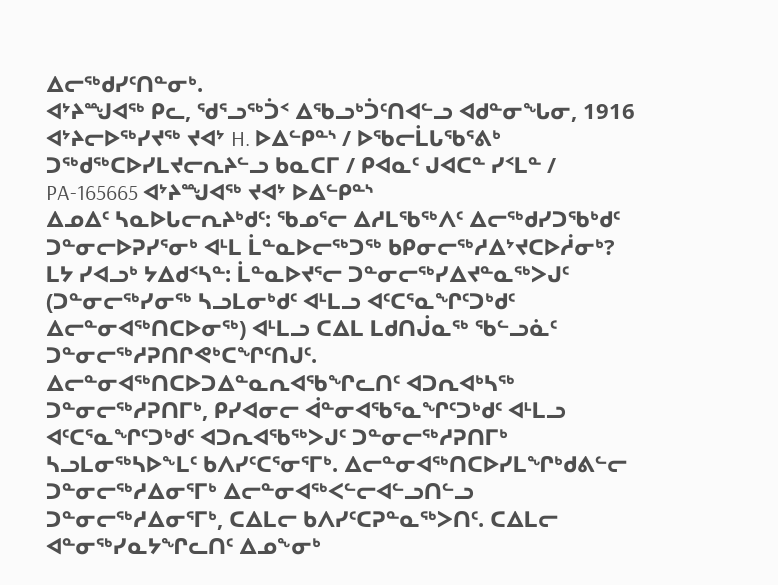ᐃᓕᖅᑯᓯᑦᑎᓐᓂᒃ.
ᐊᔾᔨᙳᐊᖅ ᑭᓚ, ᖁᕐᓗᖅᑑᑉ ᐃᖃᓗᒃᑑᑦᑎᐊᓪᓗ ᐊᑯᓐᓂᖓᓂ, 1916
ᐊᔾᔨᓕᐅᖅᓯᔪᖅ ᔪᐊᔾ H. ᐅᐃᓪᑭᓐᔅ / ᐅᖃᓕᒫᒐᖃᕐᕕᒃ ᑐᖅᑯᖅᑕᐅᓯᒪᔪᓕᕆᔨᓪᓗ ᑲᓇᑕᒥ / ᑭᐊᓇᑦ ᒍᐊᑕᓐ ᓯᑉᒪᓐ / PA-165665 ᐊᔾᔨᙳᐊᖅ ᔪᐊᔾ ᐅᐃᓪᑭᓐᔅ
ᐃᓄᐃᑦ ᓴᓇᐅᒐᓕᕆᔨᒃᑯᑦ: ᖃᓄᕐᓕ ᐃᓱᒪᖃᖅᐱᑦ ᐃᓕᖅᑯᓯᑐᖃᒃᑯᑦ ᑐᓐᓂᓕᐅᕈᓯᕐᓂᒃ ᐊᒻᒪ ᒫᓐᓇᐅᓕᖅᑐᖅ ᑲᑭᓂᓕᖅᓱᐃᔾᔪᑕᐅᓲᓂᒃ?
ᒪᔭ ᓯᐊᓗᒃ ᔭᐃᑯᑉᓴᓐ: ᒫᓐᓇᐅᔪᕐᓕ ᑐᓐᓂᓕᖅᓯᐃᔪᓐᓇᖅᐳᒍᑦ (ᑐᓐᓂᓕᖅᓯᓂᖅ ᓴᓗᒪᓂᒃᑯᑦ ᐊᒻᒪᓗ ᐊᑦᑕᕐᓇᖏᑦᑐᒃᑯᑦ ᐃᓕᓐᓂᐊᖅᑎᑕᐅᓂᖅ) ᐊᒻᒪᓗ ᑕᐃᒪ ᒪᑯᑎᒎᓇᖅ ᖃᓪᓗᓈᑦ ᑐᓐᓂᓕᖅᓱᕈᑎᒋᕙᒃᑕᖏᑦᑎᒍᑦ. ᐃᓕᓐᓂᐊᖅᑎᑕᐅᑐᐃᓐᓇᕆᐊᖃᖏᓚᑎᑦ ᐊᑐᕆᐊᒃᓴᖅ ᑐᓐᓂᓕᖅᓱᕈᑎᒥᒃ, ᑭᓯᐊᓂᓕ ᐋᓐᓂᐊᖃᕐᓇᖏᑦᑐᒃᑯᑦ ᐊᒻᒪᓗ ᐊᑦᑕᕐᓇᖏᑦᑐᒃᑯᑦ ᐊᑐᕆᐊᖃᖅᐳᒍᑦ ᑐᓐᓂᓕᖅᓱᕈᑎᒥᒃ ᓴᓗᒪᓂᖅᓴᐅᖕᒪᑦ ᑲᐱᓯᑦᑕᕐᓂᕐᒥᒃ. ᐃᓕᓐᓂᐊᖅᑎᑕᐅᓯᒪᖏᒃᑯᕕᓪᓕ ᑐᓐᓂᓕᖅᓱᐃᓂᕐᒥᒃ ᐃᓕᓐᓂᐊᖅᐸᓪᓕᐊᓪᓗᑎᓪᓗ ᑐᓐᓂᓕᖅᓱᐃᓂᕐᒥᒃ, ᑕᐃᒪᓕ ᑲᐱᓯᑦᑕᕈᓐᓇᖅᐳᑎᑦ. ᑕᐃᒪᓕ ᐊᓐᓂᖅᓯᓇᔭᖏᓚᑎᑦ ᐃᓄᖕᓂᒃ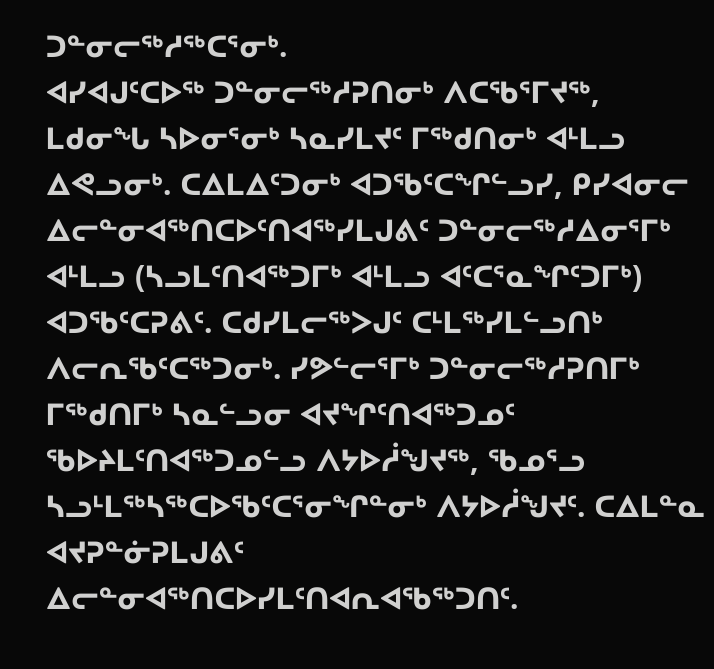ᑐᓐᓂᓕᖅᓱᖅᑕᕐᓂᒃ.
ᐊᓯᐊᒍᑦᑕᐅᖅ ᑐᓐᓂᓕᖅᓱᕈᑎᓂᒃ ᐱᑕᖃᕐᒥᔪᖅ, ᒪᑯᓂᖓ ᓴᐅᓂᕐᓂᒃ ᓴᓇᓯᒪᔪᑦ ᒥᖅᑯᑎᓂᒃ ᐊᒻᒪᓗ ᐃᕙᓗᓂᒃ. ᑕᐃᒪᐃᑦᑐᓂᒃ ᐊᑐᖃᑦᑕᖏᓪᓗᓯ, ᑭᓯᐊᓂᓕ ᐃᓕᓐᓂᐊᖅᑎᑕᐅᑦᑎᐊᖅᓯᒪᒍᕕᑦ ᑐᓐᓂᓕᖅᓱᐃᓂᕐᒥᒃ ᐊᒻᒪᓗ (ᓴᓗᒪᑦᑎᐊᖅᑐᒥᒃ ᐊᒻᒪᓗ ᐊᑦᑕᕐᓇᖏᑦᑐᒥᒃ) ᐊᑐᖃᑦᑕᕈᕕᑦ. ᑕᑯᓯᒪᓕᖅᐳᒍᑦ ᑕᒻᒪᖅᓯᒪᓪᓗᑎᒃ ᐱᓕᕆᖃᑦᑕᖅᑐᓂᒃ. ᓯᕗᓪᓕᕐᒥᒃ ᑐᓐᓂᓕᖅᓱᕈᑎᒥᒃ ᒥᖅᑯᑎᒥᒃ ᓴᓇᓪᓗᓂ ᐊᔪᖏᑦᑎᐊᖅᑐᓄᑦ ᖃᐅᔨᒪᑦᑎᐊᖅᑐᓄᓪᓗ ᐱᔭᐅᓲᖑᔪᖅ, ᖃᓄᕐᓗ ᓴᓗᒻᒪᖅᓴᖅᑕᐅᖃᑦᑕᕐᓂᖏᓐᓂᒃ ᐱᔭᐅᓲᖑᔪᑦ. ᑕᐃᒪᓐᓇ ᐊᔪᕈᓐᓃᕈᒪᒍᕕᑦ ᐃᓕᓐᓂᐊᖅᑎᑕᐅᓯᒪᑦᑎᐊᕆᐊᖃᖅᑐᑎᑦ.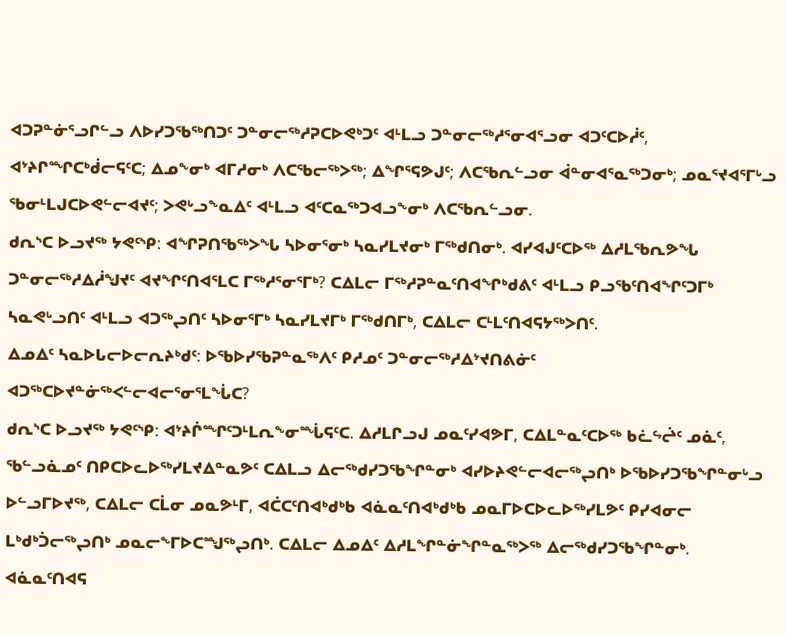ᐊᑐᕈᓐᓃᕐᓗᒋᓪᓗ ᐱᐅᓯᑐᖃᖅᑎᑐᑦ ᑐᓐᓂᓕᖅᓱᕈᑕᐅᕙᒃᑐᑦ ᐊᒻᒪᓗ ᑐᓐᓂᓕᖅᓱᕐᓂᐊᕐᓗᓂ ᐊᑐᑦᑕᐅᓲᑦ, ᐊᔾᔨᒋᙱᑕᒃᑰᓕᕋᑦᑕ; ᐃᓄᖕᓂᒃ ᐊᒥᓱᓂᒃ ᐱᑕᖃᓕᖅᐳᖅ; ᐃᖏᕐᕋᕗᒍᑦ; ᐱᑕᖃᕆᓪᓗᓂ ᐋᓐᓂᐊᕐᓇᖅᑐᓂᒃ; ᓄᓇᕐᔪᐊᕐᒥᒡᓗ ᖃᓂᒻᒪᒍᑕᐅᕙᓪᓕᐊᔪᑦ; ᐳᕙᒡᓗᖕᓇᐃᑦ ᐊᒻᒪᓗ ᐊᑦᑕᓇᖅᑐᐊᓗᖕᓂᒃ ᐱᑕᖃᕆᓪᓗᓂ.
ᑯᕆᔅᑕ ᐅᓗᔪᖅ ᔭᕙᑦᔅᑭ: ᐊᖏᕈᑎᖃᖅᐳᖓ ᓴᐅᓂᕐᓂᒃ ᓴᓇᓯᒪᔪᓂᒃ ᒥᖅᑯᑎᓂᒃ. ᐊᓯᐊᒍᑦᑕᐅᖅ ᐃᓱᒪᖃᕆᕗᖓ ᑐᓐᓂᓕᖅᓱᐃᓲᖑᔪᑦ ᐊᔪᖏᑦᑎᐊᕐᒪᑕ ᒥᖅᓱᕐᓂᕐᒥᒃ? ᑕᐃᒪᓕ ᒥᖅᓱᕈᓐᓇᑦᑎᐊᖏᒃᑯᕕᑦ ᐊᒻᒪᓗ ᑭᓗᖃᑦᑎᐊᖏᑦᑐᒥᒃ ᓴᓇᕙᒡᓗᑎᑦ ᐊᒻᒪᓗ ᐊᑐᖅᖢᑎᑦ ᓴᐅᓂᕐᒥᒃ ᓴᓇᓯᒪᔪᒥᒃ ᒥᖅᑯᑎᒥᒃ, ᑕᐃᒪᓕ ᑕᒻᒪᑦᑎᐊᕋᔭᖅᐳᑎᑦ.
ᐃᓄᐃᑦ ᓴᓇᐅᒐᓕᐅᓕᕆᔨᒃᑯᑦ: ᐅᖃᐅᓯᖃᕈᓐᓇᖅᐱᑦ ᑭᓱᓄᑦ ᑐᓐᓂᓕᖅᓱᐃᔾᔪᑎᕕᓃᑦ ᐊᑐᖅᑕᐅᔪᓐᓃᖅᐸᓪᓕᐊᓕᕐᓂᕐᒪᖔᑕ?
ᑯᕆᔅᑕ ᐅᓗᔪᖅ ᔭᕙᑦᔅᑭ: ᐊᔾᔨᒌᙱᑦᑐᒻᒪᕆᖕᓂᙶᕋᑦᑕ. ᐃᓱᒪᒋᓗᒍ ᓄᓇᑦᓯᐊᕗᒥ, ᑕᐃᒪᓐᓇᑦᑕᐅᖅ ᑲᓛᖦᖡᑦ ᓄᓈᑦ, ᖃᓪᓗᓈᓄᑦ ᑎᑭᑕᐅᓚᐅᖅᓯᒪᔪᐃᓐᓇᕗᑦ ᑕᐃᒪᓗ ᐃᓕᖅᑯᓯᑐᖃᖏᓐᓂᒃ ᐊᓯᐅᔨᕙᓪᓕᐊᓕᖅᖢᑎᒃ ᐅᖃᐅᓯᑐᖃᖏᓐᓂᒡᓗ ᐅᓪᓗᒥᐅᔪᖅ, ᑕᐃᒪᓕ ᑕᒫᓂ ᓄᓇᕗᒻᒥ, ᐊᑖᑕᑦᑎᐊᒃᑯᒃᑲ ᐊᓈᓇᑦᑎᐊᒃᑯᒃᑲ ᓄᓇᒥᐅᑕᐅᓚᐅᖅᓯᒪᕗᑦ ᑭᓯᐊᓂᓕ ᒪᒃᑯᒃᑑᓕᖅᖢᑎᒃ ᓄᓇᓕᖕᒥᐅᑕᙳᖅᖢᑎᒃ. ᑕᐃᒪᓕ ᐃᓄᐃᑦ ᐃᓱᒪᖏᓐᓃᖏᓐᓇᖅᐳᖅ ᐃᓕᖅᑯᓯᑐᖃᖏᓐᓂᒃ. ᐊᓈᓇᑦᑎᐊᕋ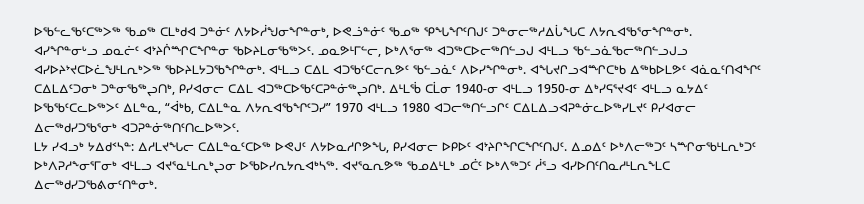ᐅᖃᓪᓚᖃᑦᑕᖅᐳᖅ ᖃᓄᖅ ᑕᒪᒃᑯᐊ ᑐᓐᓃᑦ ᐱᔭᐅᓲᖑᓂᖏᓐᓂᒃ, ᐅᕙᓘᓐᓃᑦ ᖃᓄᖅ ᕿᖓᖏᑦᑎᒍᑦ ᑐᓐᓂᓕᖅᓱᐃᒑᖓᑕ ᐱᔭᕆᐊᖃᕐᓂᖏᓐᓂᒃ.
ᐊᓯᖏᓐᓂᒡᓗ ᓄᓇᓖᑦ ᐊᔾᔨᒌᙱᑕᖏᓐᓂ ᖃᐅᔨᒪᓂᖃᖅᐳᑦ. ᓄᓇᕗᒻᒥᓪᓕ, ᐅᒃᐱᕐᓂᖅ ᐊᑐᖅᑕᐅᓕᖅᑎᓪᓗᒍ ᐊᒻᒪᓗ ᖃᓪᓗᓈᖃᓕᖅᑎᓪᓗᒍᓗ ᐊᓯᐅᔨᔾᔪᑕᐅᓛᖑᒻᒪᕆᒃᐳᖅ ᖃᐅᔨᒪᔭᑐᖃᖏᓐᓂᒃ. ᐊᒻᒪᓗ ᑕᐃᒪ ᐊᑐᖃᑦᑕᓕᕆᕗᑦ ᖃᓪᓗᓈᑦ ᐱᐅᓯᖏᓐᓂᒃ. ᐊᖓᔪᒋᓗᐊᙱᑕᒃᑲ ᐃᖅᑲᐅᒪᕗᑦ ᐊᓈᓇᑦᑎᐊᖏᑦ ᑕᐃᒪᐃᑦᑐᓂᒃ ᑐᓐᓂᖃᖅᖢᑎᒃ, ᑭᓯᐊᓂᓕ ᑕᐃᒪ ᐊᑐᖅᑕᐅᖃᑦᑕᕈᓐᓃᖅᖢᑎᒃ. ᐃᒻᒪᖄ ᑕᒫᓂ 1940-ᓂ ᐊᒻᒪᓗ 1950-ᓂ ᐃᒃᓯᕋᕐᔪᐊᑦ ᐊᒻᒪᓗ ᓇᔭᐃᑦ ᐅᖃᖃᑦᑕᓚᐅᖅᐳᑦ ᐃᒪᓐᓇ, “ᐋᒃᑲ, ᑕᐃᒪᓐᓇ ᐱᔭᕆᐊᖃᖏᑦᑐᓯ” 1970 ᐊᒻᒪᓗ 1980 ᐊᑐᓕᖅᑎᓪᓗᒋᑦ ᑕᐃᒪᐃᓗᐊᕈᓐᓃᓚᐅᖅᓯᒪᔪᑦ ᑭᓯᐊᓂᓕ ᐃᓕᖅᑯᓯᑐᖃᕐᓂᒃ ᐊᑐᕈᓐᓃᖅᑎᑦᑎᓚᐅᖅᐳᑦ.
ᒪᔭ ᓯᐊᓗᒃ ᔭᐃᑯᑉᓴᓐ: ᐃᓱᒪᔪᖓᓕ ᑕᐃᒪᓐᓇᑦᑕᐅᖅ ᐅᕙᒍᑦ ᐱᔭᐅᓇᓱᒋᕗᖓ, ᑭᓯᐊᓂᓕ ᐅᑭᐅᑦ ᐊᔾᔨᒋᖏᑕᖏᑦᑎᒍᑦ. ᐃᓄᐃᑦ ᐅᒃᐱᓕᖅᑐᑦ ᓴᙱᓂᖃᒻᒪᕆᒃᑐᑦ ᐅᒃᐱᕈᓱᖕᓂᕐᒥᓂᒃ ᐊᒻᒪᓗ ᐊᔪᕐᓇᒻᒪᕆᒃᖢᓂ ᐅᖃᐅᓯᕆᔭᕆᐊᒃᓴᖅ. ᐊᔪᕐᓇᕆᕗᖅ ᖃᓄᐃᒻᒪᒃ ᓄᑖᑦ ᐅᒃᐱᖅᑐᑦ ᓲᕐᓗ ᐊᓯᐅᑎᑦᑎᓇᓱᒻᒪᕆᖕᒪᑕ ᐃᓕᖅᑯᓯᑐᖃᕕᓂᑦᑎᓐᓂᒃ.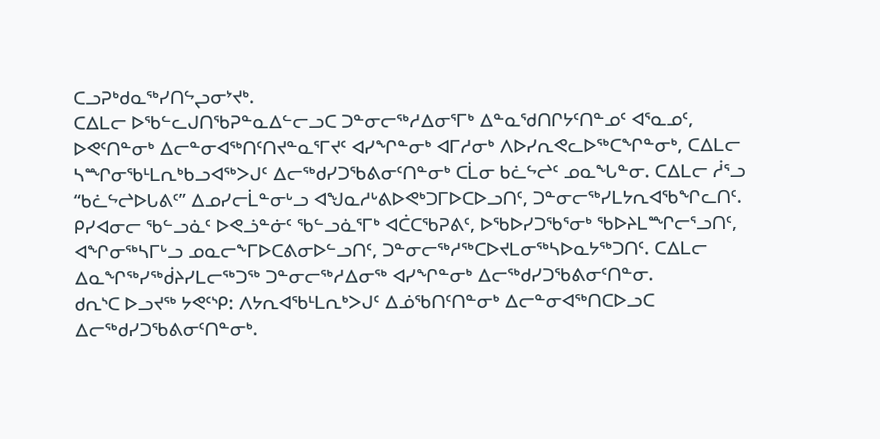ᑕᓗᕈᒃᑯᓇᖅᓯᑎᖦᖢᓂᔾᔪᒃ.
ᑕᐃᒪᓕ ᐅᖃᓪᓚᒍᑎᖃᕈᓐᓇᐃᓪᓕᓗᑕ ᑐᓐᓂᓕᖅᓱᐃᓂᕐᒥᒃ ᐃᓐᓇᖁᑎᒋᔭᑦᑎᓐᓄᑦ ᐊᕐᓇᓄᑦ, ᐅᕙᑦᑎᓐᓂᒃ ᐃᓕᓐᓂᐊᖅᑎᑦᑎᔪᓐᓇᕐᒥᔪᑦ ᐊᓯᖏᓐᓂᒃ ᐊᒥᓱᓂᒃ ᐱᐅᓯᕆᕙᓚᐅᖅᑕᖏᓐᓂᒃ, ᑕᐃᒪᓕ ᓴᙱᓂᖃᒻᒪᕆᒃᑲᓗᐊᖅᐳᒍᑦ ᐃᓕᖅᑯᓯᑐᖃᕕᓂᑦᑎᓐᓂᒃ ᑕᒫᓂ ᑲᓛᖦᖠᑦ ᓄᓇᖓᓐᓂ. ᑕᐃᒪᓕ ᓲᕐᓗ “ᑲᓛᖦᖠᐅᒐᕕᑦ” ᐃᓄᓯᓕᒫᓐᓂᒡᓗ ᐊᖑᓇᓱᒡᕕᐅᕙᒃᑐᒥᐅᑕᐅᓗᑎᑦ, ᑐᓐᓂᓕᖅᓯᒪᔭᕆᐊᖃᖏᓚᑎᑦ. ᑭᓯᐊᓂᓕ ᖃᓪᓗᓈᑦ ᐅᕙᓘᓐᓃᑦ ᖃᓪᓗᓈᕐᒥᒃ ᐊᑖᑕᖃᕈᕕᑦ, ᐅᖃᐅᓯᑐᖃᕐᓂᒃ ᖃᐅᔨᒪᙱᓕᕐᓗᑎᑦ, ᐊᖏᓂᖅᓴᒥᒡᓗ ᓄᓇᓕᖕᒥᐅᑕᕕᓂᐅᓪᓗᑎᑦ, ᑐᓐᓂᓕᖅᓱᖅᑕᐅᔪᒪᓂᖅᓴᐅᓇᔭᖅᑐᑎᑦ. ᑕᐃᒪᓕ ᐃᓇᖏᖅᓯᖅᑰᔨᓯᒪᓕᖅᑐᖅ ᑐᓐᓂᓕᖅᓱᐃᓂᖅ ᐊᓯᖏᓐᓂᒃ ᐃᓕᖅᑯᓯᑐᖃᕕᓂᑦᑎᓐᓂ.
ᑯᕆᔅᑕ ᐅᓗᔪᖅ ᔭᕙᑦᔅᑭ: ᐱᔭᕆᐊᖃᒻᒪᕆᒃᐳᒍᑦ ᐃᓅᖃᑎᑦᑎᓐᓂᒃ ᐃᓕᓐᓂᐊᖅᑎᑕᐅᓗᑕ ᐃᓕᖅᑯᓯᑐᖃᕕᓂᑦᑎᓐᓂᒃ.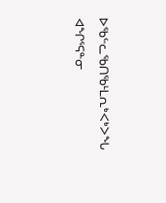ᐅᖃᓪᓚᖃᑎᖃᒻᒪᕆᒃᐸᒃᐳᖓ ᐊᖏᕐᕋᓐᓂ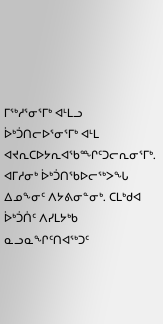ᒥᖅᓱᕐᓂᕐᒥᒃ ᐊᒻᒪᓗ ᐆᒃᑑᑎᓕᐅᕐᓂᕐᒥᒃ ᐊᒻᒪ ᐊᔪᕆᑕᐅᔭᕆᐊᖃᙱᑦᑐᓕᕆᓂᕐᒥᒃ. ᐊᒥᓱᓂᒃ ᐆᒃᑑᑎᖃᐅᓕᖅᐳᖓ ᐃᓄᖕᓂᑦ ᐱᔭᕕᓂᓐᓂᒃ. ᑕᒪᒃᑯᐊ ᐆᒃᑑᑏᑦ ᐱᓯᒪᔭᒃᑲ ᓇᓗᓇᖏᑦᑎᐊᖅᑐᑦ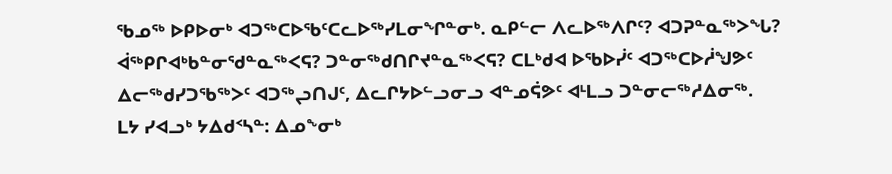ᖃᓄᖅ ᐅᑭᐅᓂᒃ ᐊᑐᖅᑕᐅᖃᑦᑕᓚᐅᖅᓯᒪᓂᖏᓐᓂᒃ. ᓇᑭᓪᓕ ᐱᓚᐅᖅᐱᒋᑦ? ᐊᑐᕈᓐᓇᖅᐳᖓ? ᐋᖅᑭᒋᐊᒃᑲᓐᓂᖁᓐᓇᖅᐸᕋ? ᑐᓐᓂᖅᑯᑎᒋᔪᓐᓇᖅᐸᕋ? ᑕᒪᒃᑯᐊ ᐅᖃᐅᓰᑦ ᐊᑐᖅᑕᐅᓲᖑᕗᑦ ᐃᓕᖅᑯᓯᑐᖃᖅᐳᑦ ᐊᑐᖅᖢᑎᒍᑦ, ᐃᓚᒋᔭᐅᓪᓗᓂᓗ ᐊᓐᓄᕌᕗᑦ ᐊᒻᒪᓗ ᑐᓐᓂᓕᖅᓱᐃᓂᖅ.
ᒪᔭ ᓯᐊᓗᒃ ᔭᐃᑯᑉᓴᓐ: ᐃᓄᖕᓂᒃ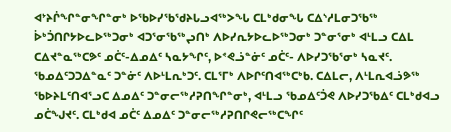ᐊᔾᔨᒌᖏᓐᓂᖏᓐᓂᒃ ᐅᖃᐅᓯᖃᖁᔨᒐᓗᐊᖅᐳᖓ ᑕᒪᒃᑯᓂᖓ ᑕᐃᔅᓱᒪᓂᑐᖃᖅ ᐆᒃᑑᑎᒋᔭᐅᓚᐅᖅᑐᓂᒃ ᐊᑐᕐᓂᖃᖅᖢᑎᒃ ᐱᐅᓯᕆᔭᐅᓚᐅᖅᑐᓂᒃ ᑐᓐᓂᕐᓂᒃ ᐊᒻᒪᓗ ᑕᐃᒪ ᑕᐃᔪᓐᓇᖅᑕᕗᑦ ᓄᑖᑦ-ᐃᓄᐃᑦ ᓴᓇᔭᖏᑦ, ᐅᕝᕙᓘᓐᓃᑦ ᓄᑖᑦ- ᐱᐅᓯᑐᖃᕐᓂᒃ ᓴᓇᔪᑦ. ᖃᓄᐃᑦᑐᑐᐃᓐᓇᑦ ᑐᓐᓃᑦ ᐱᐅᒻᒪᕆᒃᑐᑦ. ᑕᒪᕐᒥᒃ ᐱᐅᒋᑦᑎᐊᖅᑕᒃᑲ. ᑕᐃᒪᓕ, ᐱᒻᒪᕆᐊᓘᕗᖅ ᖃᐅᔨᒪᑦᑎᐊᕐᓗᑕ ᐃᓄᐃᑦ ᑐᓐᓂᓕᖅᓱᕈᑎᖏᓐᓂᒃ, ᐊᒻᒪᓗ ᖃᓄᐃᑦᑑᕙ ᐱᐅᓯᑐᖃᐃᑦ ᑕᒪᒃᑯᐊᓗ ᓄᑖᖑᔪᑦ. ᑕᒪᒃᑯᐊ ᓄᑖᑦ ᐃᓄᐃᑦ ᑐᓐᓂᓕᖅᓱᕈᑎᒋᕙᓕᖅᑕᖏᑦ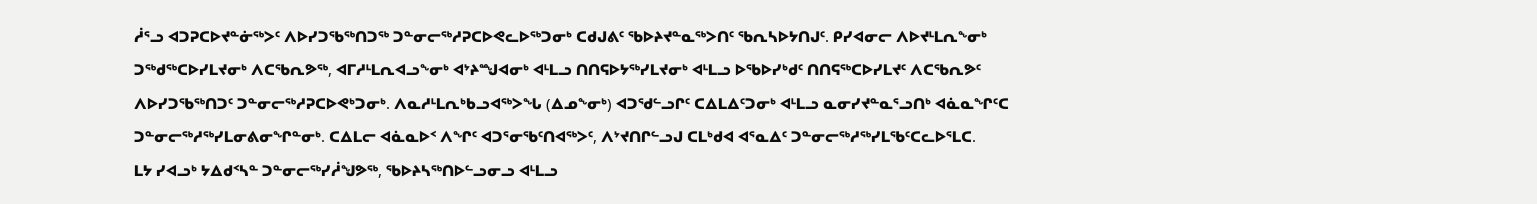ᓲᕐᓗ ᐊᑐᕈᑕᐅᔪᓐᓃᖅᐳᑦ ᐱᐅᓯᑐᖃᖅᑎᑐᖅ ᑐᓐᓂᓕᖅᓱᕈᑕᐅᕙᓚᐅᖅᑐᓂᒃ ᑕᑯᒍᕕᑦ ᖃᐅᔨᔪᓐᓇᖅᐳᑎᑦ ᖃᕆᓴᐅᔭᑎᒍᑦ. ᑭᓯᐊᓂᓕ ᐱᐅᔪᒻᒪᕆᖕᓂᒃ ᑐᖅᑯᖅᑕᐅᓯᒪᔪᓂᒃ ᐱᑕᖃᕆᕗᖅ, ᐊᒥᓱᒻᒪᕆᐊᓗᖕᓂᒃ ᐊᔾᔨᙳᐊᓂᒃ ᐊᒻᒪᓗ ᑎᑎᕋᐅᔭᖅᓯᒪᔪᓂᒃ ᐊᒻᒪᓗ ᐅᖃᐅᓯᒃᑯᑦ ᑎᑎᕋᖅᑕᐅᓯᒪᔪᑦ ᐱᑕᖃᕆᕗᑦ ᐱᐅᓯᑐᖃᖅᑎᑐᑦ ᑐᓐᓂᓕᖅᓱᕈᑕᐅᕙᒃᑐᓂᒃ. ᐱᓇᓱᒻᒪᕆᒃᑲᓗᐊᖅᐳᖓ (ᐃᓄᖕᓂᒃ) ᐊᑐᖁᓪᓗᒋᑦ ᑕᐃᒪᐃᑦᑐᓂᒃ ᐊᒻᒪᓗ ᓇᓂᓯᔪᓐᓇᕐᓗᑎᒃ ᐊᓈᓇᖏᑦᑕ ᑐᓐᓂᓕᖅᓱᖅᓯᒪᓂᕕᓂᖏᓐᓂᒃ. ᑕᐃᒪᓕ ᐊᓈᓇᐅᑉ ᐱᖏᑦ ᐊᑐᕐᓂᖃᑦᑎᐊᖅᐳᑦ, ᐱᔾᔪᑎᒋᓪᓗᒍ ᑕᒪᒃᑯᐊ ᐊᕐᓇᐃᑦ ᑐᓐᓂᓕᖅᓱᖅᓯᒪᖃᑦᑕᓚᐅᕐᒪᑕ.
ᒪᔭ ᓯᐊᓗᒃ ᔭᐃᑯᑉᓴᓐ ᑐᓐᓂᓕᖅᓯᓲᖑᕗᖅ, ᖃᐅᔨᓴᖅᑎᐅᓪᓗᓂᓗ ᐊᒻᒪᓗ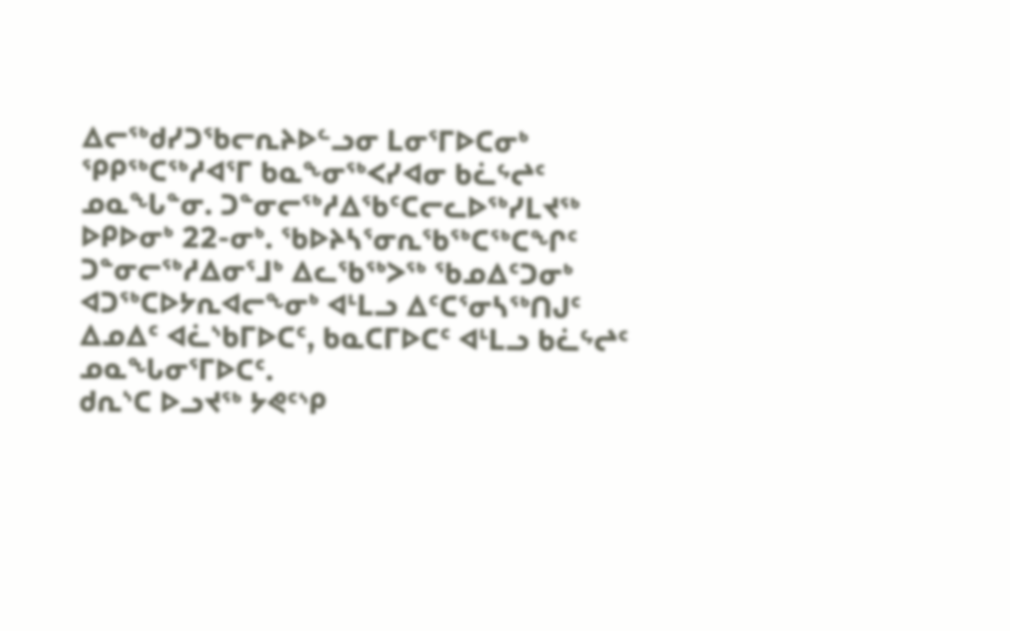ᐃᓕᖅᑯᓯᑐᖃᓕᕆᔨᐅᓪᓗᓂ ᒪᓂᕐᒥᐅᑕᓂᒃ ᕿᑭᖅᑕᖅᓱᐊᕐᒥ ᑲᓇᖕᓂᖅᐸᓯᐊᓂ ᑲᓛᖦᖠᑦ ᓄᓇᖓᓐᓂ. ᑐᓐᓂᓕᖅᓱᐃᖃᑦᑕᓕᓚᐅᖅᓯᒪᔪᖅ ᐅᑭᐅᓂᒃ 22-ᓂᒃ. ᖃᐅᔨᓴᕐᓂᕆᖃᖅᑕᖅᑕᖏᑦ ᑐᓐᓂᓕᖅᓱᐃᓂᕐᒧᒃ ᐃᓚᖃᖅᐳᖅ ᖃᓄᐃᑦᑐᓂᒃ ᐊᑐᖅᑕᐅᔭᕆᐊᓕᖕᓂᒃ ᐊᒻᒪᓗ ᐃᑦᑕᕐᓂᓴᖅᑎᒍᑦ ᐃᓄᐃᑦ ᐊᓛᔅᑲᒥᐅᑕᑦ, ᑲᓇᑕᒥᐅᑕᑦ ᐊᒻᒪᓗ ᑲᓛᖦᖠᑦ ᓄᓇᖓᓂᕐᒥᐅᑕᑦ.
ᑯᕆᔅᑕ ᐅᓗᔪᖅ ᔭᕙᑦᔅᑭ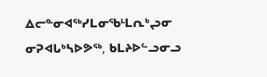ᐃᓕᓐᓂᐊᖅᓯᒪᓂᖃᒻᒪᕆᒃᖢᓂ ᓂᕈᐊᒐᒃᓴᐅᕗᖅ, ᑲᒪᔨᐅᓪᓗᓂᓗ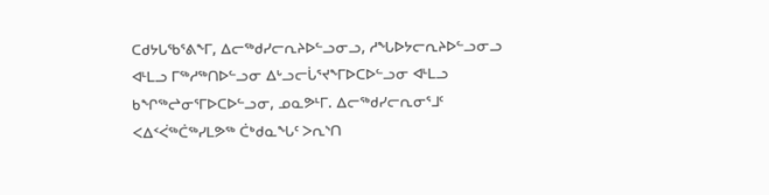ᑕᑯᔭᒐᖃᕐᕕᖕᒥ, ᐃᓕᖅᑯᓯᓕᕆᔨᐅᓪᓗᓂᓗ, ᓱᖓᐅᔭᓕᕆᔨᐅᓪᓗᓂᓗ ᐊᒻᒪᓗ ᒥᖅᓱᖅᑎᐅᓪᓗᓂ ᐃᒡᓗᓕᒑᕐᔪᖕᒥᐅᑕᐅᓪᓗᓂ ᐊᒻᒪᓗ ᑲᖏᖅᖠᓂᕐᒥᐅᑕᐅᓪᓗᓂ, ᓄᓇᕗᒻᒥ. ᐃᓕᖅᑯᓯᓕᕆᓂᕐᒧᑦ ᐸᐃᑉᐹᖅᑖᖅᓯᒪᕗᖅ ᑖᒃᑯᓇᖓᑦ ᐳᕆᔅᑎ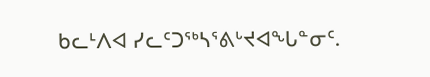ᑲᓚᒻᐱᐊ ᓯᓚᑦᑐᖅᓴᕐᕕᒡᔪᐊᖓᓐᓂᑦ.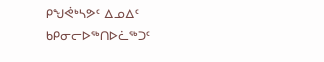ᑭᖑᕚᒃᓴᕗᑦ ᐃᓄᐃᑦ ᑲᑭᓂᓕᐅᖅᑎᐅᓛᖅᑐᑦ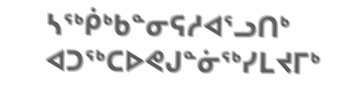ᓴᖅᑮᒃᑲᓐᓂᕋᓱᐊᕐᓗᑎᒃ ᐊᑐᖅᑕᐅᕙᒍᓐᓃᖅᓯᒪᔪᒥᒃ